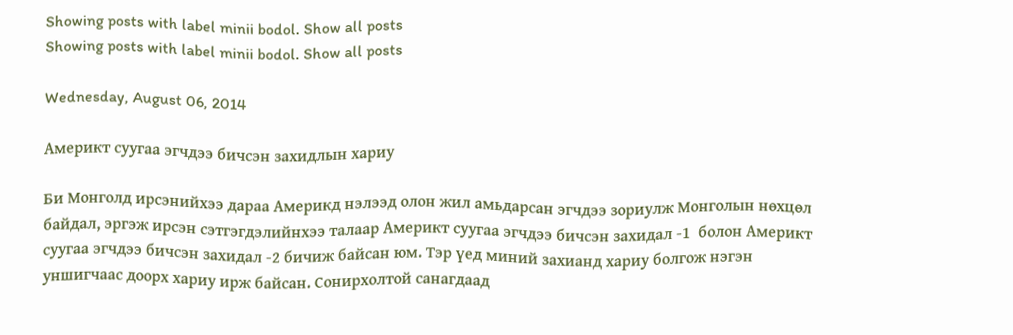Showing posts with label minii bodol. Show all posts
Showing posts with label minii bodol. Show all posts

Wednesday, August 06, 2014

Америкт суугаа эгчдээ бичсэн захидлын хариу

Би Монголд ирсэнийхээ дараа Америкд нэлээд олон жил амьдарсан эгчдээ зориулж Монголын нөхцөл байдал, эргэж ирсэн сэтгэгдэлийнхээ талаар Америкт суугаа эгчдээ бичсэн захидал -1  болон Америкт суугаа эгчдээ бичсэн захидал -2 бичиж байсан юм. Тэр үед миний захианд хариу болгож нэгэн уншигчаас доорх хариу ирж байсан. Сонирхолтой санагдаад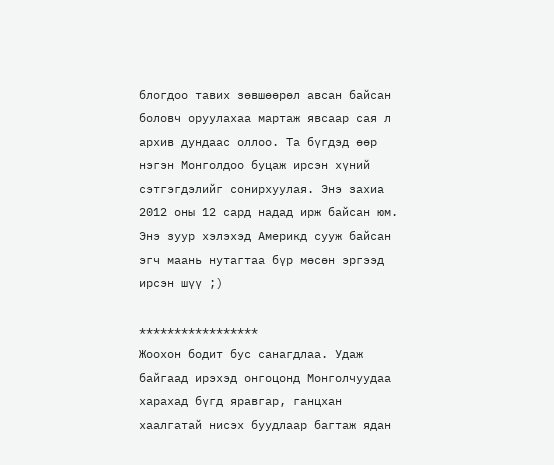блогдоо тавих зөвшөөрөл авсан байсан боловч оруулахаа мартаж явсаар сая л архив дундаас оллоо. Та бүгдэд өөр нэгэн Монголдоо буцаж ирсэн хүний сэтгэгдэлийг сонирхуулая. Энэ захиа 2012 оны 12 сард надад ирж байсан юм. Энэ зуур хэлэхэд Америкд сууж байсан эгч маань нутагтаа бүр мөсөн эргээд ирсэн шүү ;)

*****************
Жоохон бодит бус санагдлаа. Удаж байгаад ирэхэд онгоцонд Монголчуудаа харахад бүгд яравгар, ганцxан хаалгатай нисэх буудлаар багтаж ядан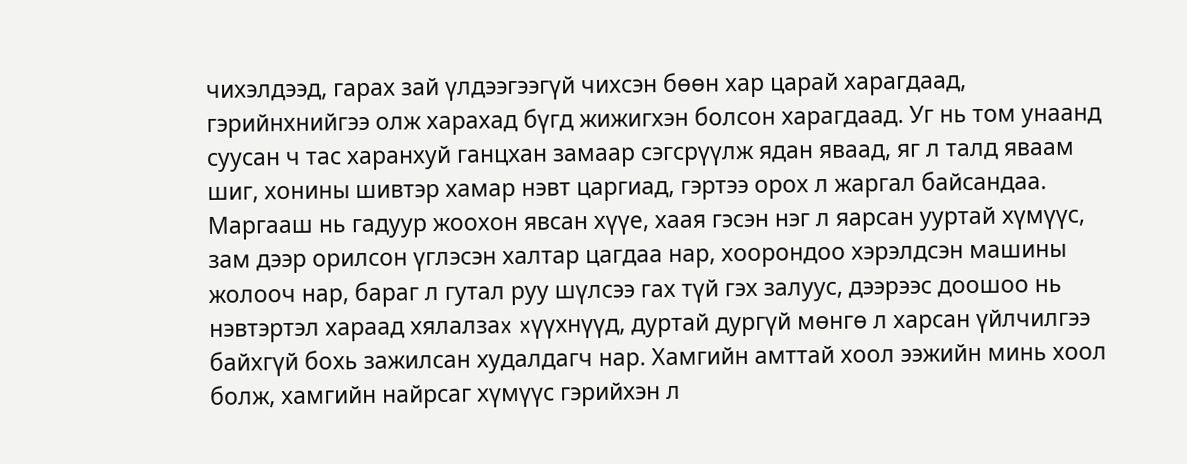чихэлдээд, гарах зай үлдээгээгүй чихсэн бөөн хар царай харагдаад, гэрийнхнийгээ олж харахад бүгд жижигхэн болсон харагдаад. Уг нь том унаанд суусан ч тас харанхуй ганцxан замаар сэгсрүүлж ядан яваад, яг л талд яваам шиг, хонины шивтэр хамар нэвт царгиад, гэртээ орох л жаргал байсандаа. Маргааш нь гадуур жоохон явсан хүүе, хаая гэсэн нэг л яарсан ууртай xүмүүс, зам дээр орилсон үглэсэн халтар цагдаа нар, хоорондоо хэрэлдсэн машины жолооч нар, бараг л гутал руу шүлсээ гах түй гэх залуус, дээрээс доошоо нь нэвтэртэл хараад хялалзаx xүүxнүүд, дуртай дургүй мөнгө л харсан үйлчилгээ байxгүй боxь зажилсан xудалдагч нар. Хамгийн амттай хоол ээжийн минь хоол болж, хамгийн найрсаг хүмүүс гэрийхэн л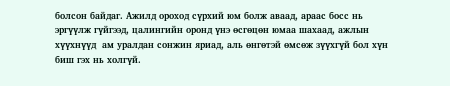болсон байдаг. Ажилд ороход сүрхий юм болж аваад, араас босс нь эргүүлж гүйгээд, цалингийн оронд үнэ өсгөцөн юмаа шаxаад, ажлын хүүхнүүд  ам уралдан сонжин яриад, аль өнгөтэй өмсөж зүүхгүй бол хүн биш гэх нь холгүй.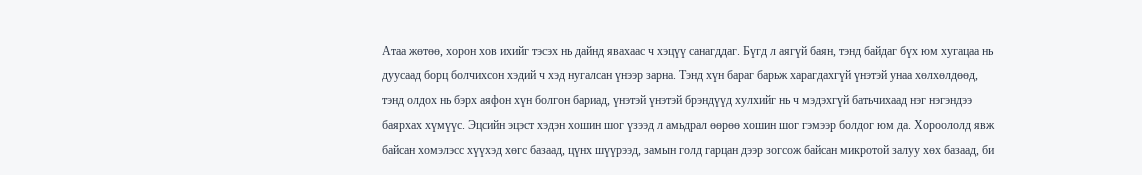Атаа жөтөө, хорон хов ихийг тэсэх нь дайнд явахаас ч хэцүү санагддаг. Бүгд л аягүй баян, тэнд байдаг бүх юм хугацаа нь дуусаад борц болчихсон хэдий ч хэд нугалсан үнээр зарна. Тэнд хүн бараг барьж харагдахгүй үнэтэй унаа xөлxөлдөөд, тэнд олдох нь бэрх аяфон хүн болгон бариад, үнэтэй үнэтэй брэндүүд xулхийг нь ч мэдэхгүй батьчихаад нэг нэгэндээ баярхах хүмүүс. Эцсийн эцэст хэдэн хошин шог үзээд л амьдрал өөрөө хошин шог гэмээр болдог юм да. Хороололд явж байсан хомэлэсс хүүхэд хөгс базаад, цүнx шүүрээд, замын голд гарцан дээр зогсож байсан микротой залуу хөх базаад, би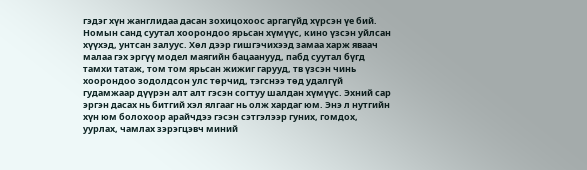гэдэг хүн жанглидаа дасан зохицохоос аргагүйд хүрсэн үе бий. Номын санд суутал хоорондоо ярьсан хүмүүс, кино үзсэн уйлсан хүүхэд, унтсан залуус. Хөл дээр гишгэчихээд замаа харж яваач малаа гэх эргүү модел маягийн бацаанууд, пабд суутал бүгд тамхи татаж, том том ярьсан жижиг гарууд, тв үзсэн чинь хоорондоо зодолдсон улс төрчид, тэгснээ төд удалгүй гудамжаар дүүрэн алт алт гэсэн согтуу шалдан хүмүүс. Эхний сар эргэн дасах нь битгий хэл ялгааг нь олж хардаг юм. Энэ л нутгийн хүн юм болохоор арайчдээ гэсэн сэтгэлээр гуних, гомдох, уурлах, чамлах зэрэгцэвч миний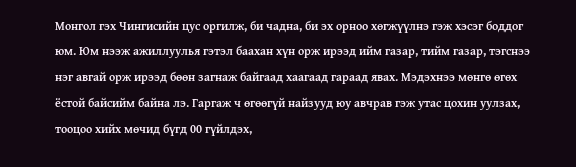Монгол гэх Чингисийн цус оргилж, би чадна, би эх орноо хөгжүүлнэ гэж хэсэг боддог юм. Юм нээж ажиллуулья гэтэл баахан хүн орж ирээд ийм газар, тийм газар, тэгснээ нэг авгай орж ирээд бөөн загнаж байгаад хаагаад гараад явах. Мэдэхнээ мөнгө өгөх ёстой байсийм байна лэ. Гаргаж ч өгөөгүй найзууд юу авчрав гэж утас цохин уулзах, тооцоо хийх мөчид бүгд 00 гүйлдэх,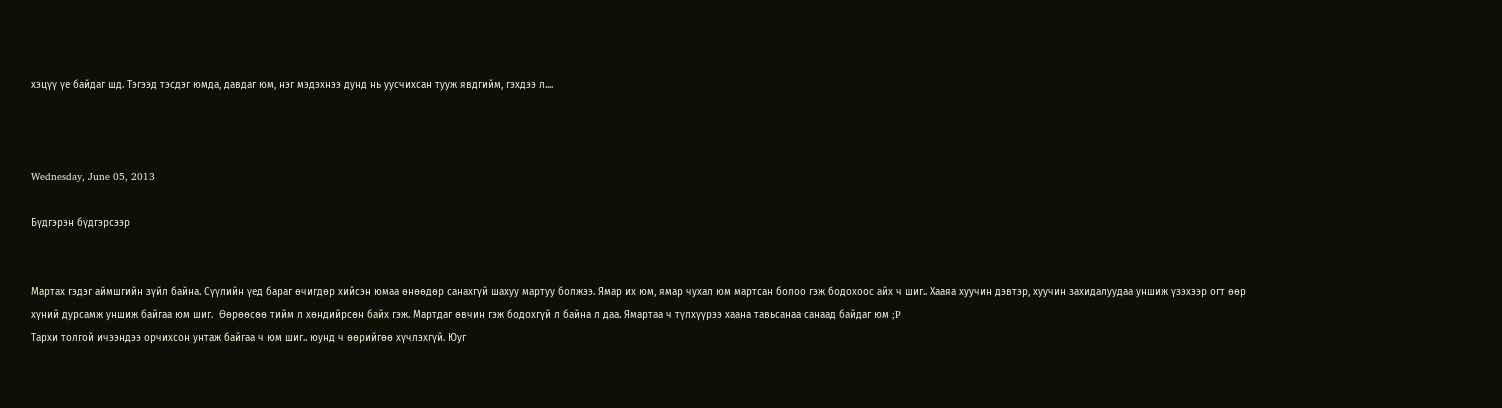хэцүү үе байдаг шд. Тэгээд тэсдэг юмда, давдаг юм, нэг мэдэхнээ дунд нь уусчихсан тууж явдгийм, гэхдээ л....



Wednesday, June 05, 2013

Бүдгэрэн бүдгэрсээр


Мартах гэдэг аймшгийн зүйл байна. Сүүлийн үед бараг өчигдөр хийсэн юмаа өнөөдөр санахгүй шахуу мартуу болжээ. Ямар их юм, ямар чухал юм мартсан болоо гэж бодохоос айх ч шиг.. Хааяа хуучин дэвтэр, хуучин захидалуудаа уншиж үзэхээр огт өөр хүний дурсамж уншиж байгаа юм шиг.  Өөрөөсөө тийм л хөндийрсөн байх гэж. Мартдаг өвчин гэж бодохгүй л байна л даа. Ямартаа ч түлхүүрээ хаана тавьсанаа санаад байдаг юм ;P
Тархи толгой ичээндээ орчихсон унтаж байгаа ч юм шиг.. юунд ч өөрийгөө хүчлэхгүй. Юуг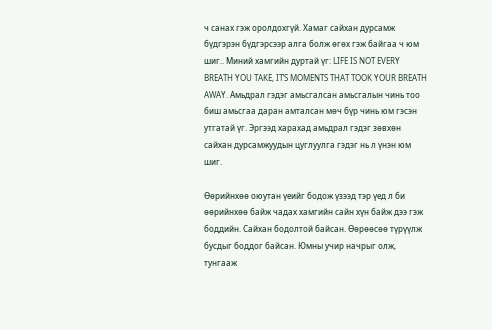ч санах гэж оролдохгүй. Хамаг сайхан дурсамж бүдгэрэн бүдгэрсээр алга болж өгөх гэж байгаа ч юм шиг.. Миний хамгийн дуртай үг: LIFE IS NOT EVERY BREATH YOU TAKE, IT’S MOMENTS THAT TOOK YOUR BREATH AWAY. Амьдрал гэдэг амьсгалсан амьсгалын чинь тоо биш амьсгаа даран амталсан мөч бүр чинь юм гэсэн утгатай үг. Эргээд харахад амьдрал гэдэг зөвхөн сайхан дурсамжуудын цуглуулга гэдэг нь л үнэн юм шиг.

Өөрийнхөө оюутан үеийг бодож үзээд тэр үед л би өөрийнхөө байж чадах хамгийн сайн хүн байж дээ гэж боддийн. Сайхан бодолтой байсан. Өөрөөсөө түрүүлж бусдыг боддог байсан. Юмны учир начрыг олж, тунгааж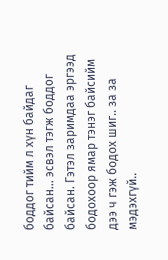боддог тийм л хүн байдаг байсан... эсвэл тэгж боддог байсан. Гэтэл заримдаа эргээд бодохоор ямар тэнэг байсийм дээ ч гэж бодох шиг.. за за мэдэхгүй..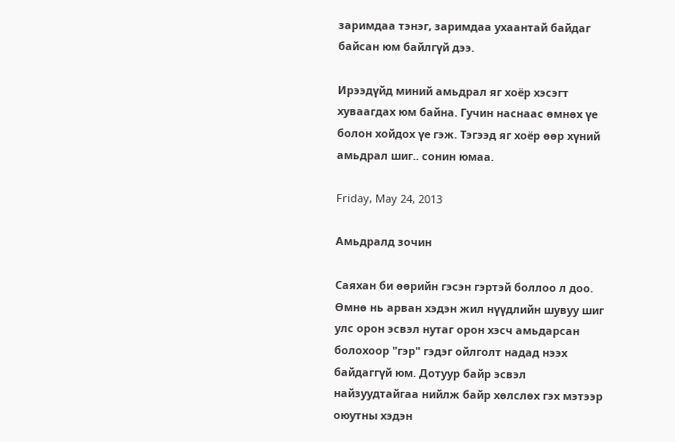заримдаа тэнэг, заримдаа ухаантай байдаг байсан юм байлгүй дээ.

Ирээдүйд миний амьдрал яг хоёр хэсэгт хуваагдах юм байна. Гучин наснаас өмнөх үе болон хойдох үе гэж. Тэгээд яг хоёр өөр хүний амьдрал шиг.. сонин юмаа.

Friday, May 24, 2013

Амьдралд зочин

Саяхан би өөрийн гэсэн гэртэй боллоо л доо. Өмнө нь арван хэдэн жил нүүдлийн шувуу шиг улс орон эсвэл нутаг орон хэсч амьдарсан болохоор "гэр" гэдэг ойлголт надад нээх байдаггүй юм. Дотуур байр эсвэл найзуудтайгаа нийлж байр хөлслөх гэх мэтээр оюутны хэдэн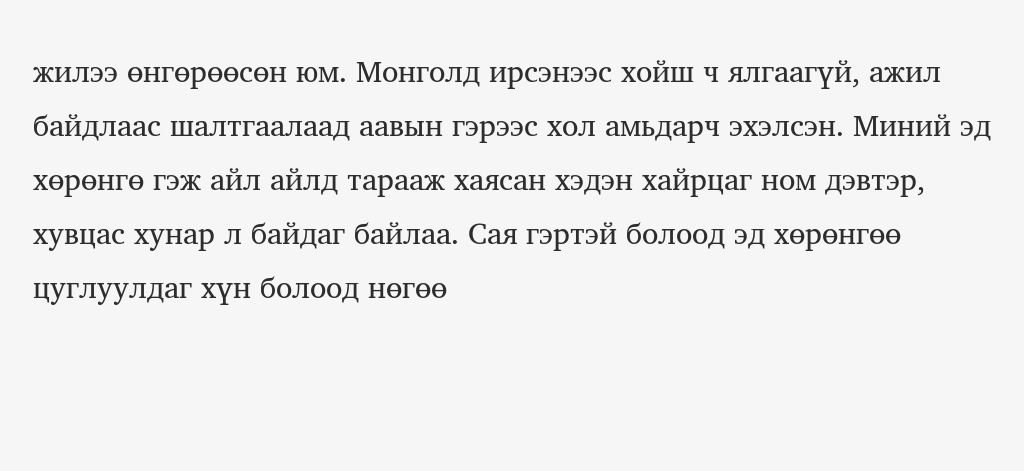жилээ өнгөрөөсөн юм. Монголд ирсэнээс хойш ч ялгаагүй, ажил байдлаас шалтгаалаад аавын гэрээс хол амьдарч эхэлсэн. Миний эд хөрөнгө гэж айл айлд тарааж хаясан хэдэн хайрцаг ном дэвтэр, хувцас хунар л байдаг байлаа. Сая гэртэй болоод эд хөрөнгөө цуглуулдаг хүн болоод нөгөө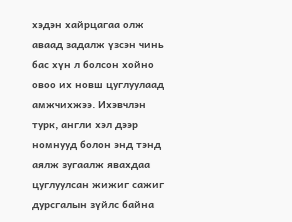хэдэн хайрцагаа олж аваад задалж үзсэн чинь бас хүн л болсон хойно овоо их новш цуглуулаад амжчихжээ. Ихэвчлэн турк, англи хэл дээр номнууд болон энд тэнд аялж зугаалж явахдаа цуглуулсан жижиг сажиг дурсгалын зүйлс байна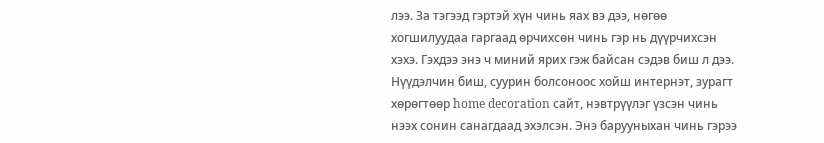лээ. За тэгээд гэртэй хүн чинь яах вэ дээ, нөгөө хогшилуудаа гаргаад өрчихсөн чинь гэр нь дүүрчихсэн хэхэ. Гэхдээ энэ ч миний ярих гэж байсан сэдэв биш л дээ. Нүүдэлчин биш, суурин болсоноос хойш интернэт, зурагт хөрөгтөөр home decoration сайт, нэвтрүүлэг үзсэн чинь нээх сонин санагдаад эхэлсэн. Энэ барууныхан чинь гэрээ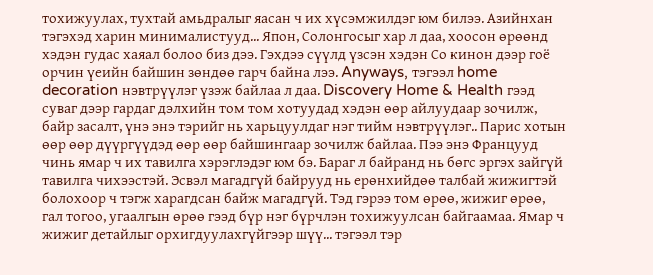тохижуулах, тухтай амьдралыг яасан ч их хүсэмжилдэг юм билээ. Азийнхан тэгэхэд харин минималистууд... Япон, Солонгосыг хар л даа, хоосон өрөөнд хэдэн гудас хаяал болоо биз дээ. Гэхдээ сүүлд үзсэн хэдэн Со кинон дээр гоё орчин үеийн байшин зөндөө гарч байна лээ. Anyways, тэгээл home decoration нэвтрүүлэг үзэж байлаа л даа. Discovery Home & Health гээд суваг дээр гардаг дэлхийн том том хотуудад хэдэн өөр айлуудаар зочилж, байр засалт, үнэ энэ тэрийг нь харьцуулдаг нэг тийм нэвтрүүлэг.. Парис хотын өөр өөр дүүргүүдэд өөр өөр байшингаар зочилж байлаа. Пээ энэ Францууд чинь ямар ч их тавилга хэрэглэдэг юм бэ. Бараг л байранд нь бөгс эргэх зайгүй тавилга чихээстэй. Эсвэл магадгүй байрууд нь ерөнхийдөө талбай жижигтэй болохоор ч тэгж харагдсан байж магадгүй. Тэд гэрээ том өрөө, жижиг өрөө, гал тогоо, угаалгын өрөө гээд бүр нэг бүрчлэн тохижуулсан байгаамаа. Ямар ч жижиг детайлыг орхигдуулахгүйгээр шүү... тэгээл тэр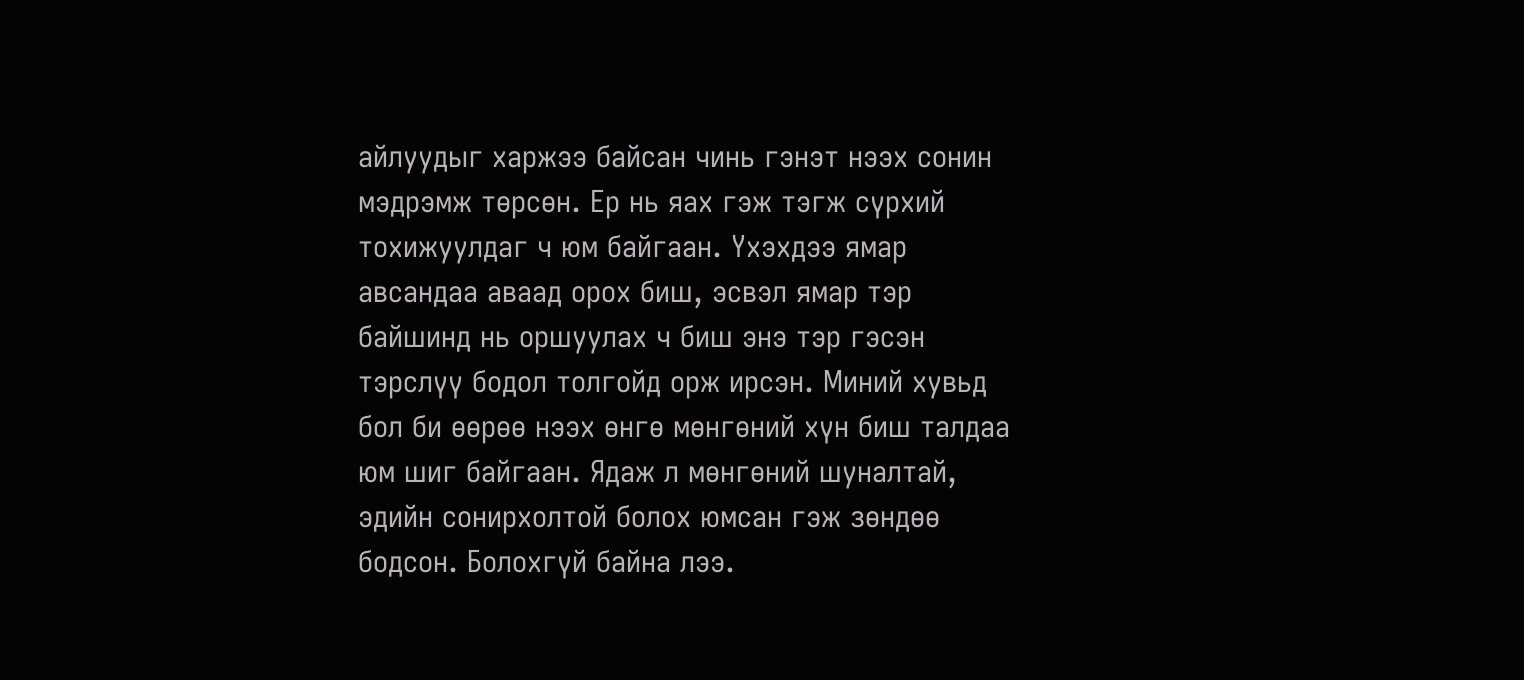айлуудыг харжээ байсан чинь гэнэт нээх сонин мэдрэмж төрсөн. Ер нь яах гэж тэгж сүрхий тохижуулдаг ч юм байгаан. Үхэхдээ ямар авсандаа аваад орох биш, эсвэл ямар тэр байшинд нь оршуулах ч биш энэ тэр гэсэн тэрслүү бодол толгойд орж ирсэн. Миний хувьд бол би өөрөө нээх өнгө мөнгөний хүн биш талдаа юм шиг байгаан. Ядаж л мөнгөний шуналтай, эдийн сонирхолтой болох юмсан гэж зөндөө бодсон. Болохгүй байна лээ.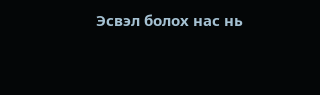Эсвэл болох нас нь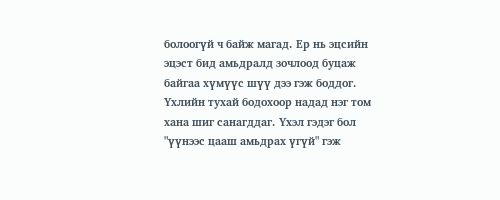болоогүй ч байж магад. Ер нь эцсийн эцэст бид амьдралд зочлоод буцаж байгаа хүмүүс шүү дээ гэж боддог. Үхлийн тухай бодохоор надад нэг том хана шиг санагддаг. Үхэл гэдэг бол "үүнээс цааш амьдрах үгүй" гэж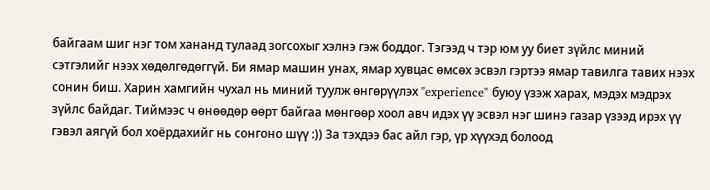байгаам шиг нэг том хананд тулаад зогсохыг хэлнэ гэж боддог. Тэгээд ч тэр юм уу биет зүйлс миний сэтгэлийг нээх хөдөлгөдөггүй. Би ямар машин унах, ямар хувцас өмсөх эсвэл гэртээ ямар тавилга тавих нээх сонин биш. Харин хамгийн чухал нь миний туулж өнгөрүүлэх "experience" буюу үзэж харах, мэдэх мэдрэх зүйлс байдаг. Тиймээс ч өнөөдөр өөрт байгаа мөнгөөр хоол авч идэх үү эсвэл нэг шинэ газар үзээд ирэх үү гэвэл аягүй бол хоёрдахийг нь сонгоно шүү :)) За тэхдээ бас айл гэр, үр хүүхэд болоод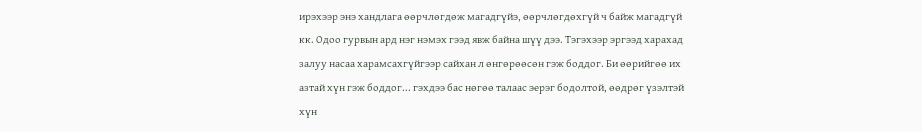ирэхээр энэ хандлага өөрчлөгдөж магадгүйэ, өөрчлөгдөхгүй ч байж магадгүй кк. Одоо гурвын ард нэг нэмэх гээд явж байна шүү дээ. Тэгэхээр эргээд харахад залуу насаа харамсахгүйгээр сайхан л өнгөрөөсөн гэж боддог. Би өөрийгөө их азтай хүн гэж боддог... гэхдээ бас нөгөө талаас эерэг бодолтой, өөдрөг үзэлтэй хүн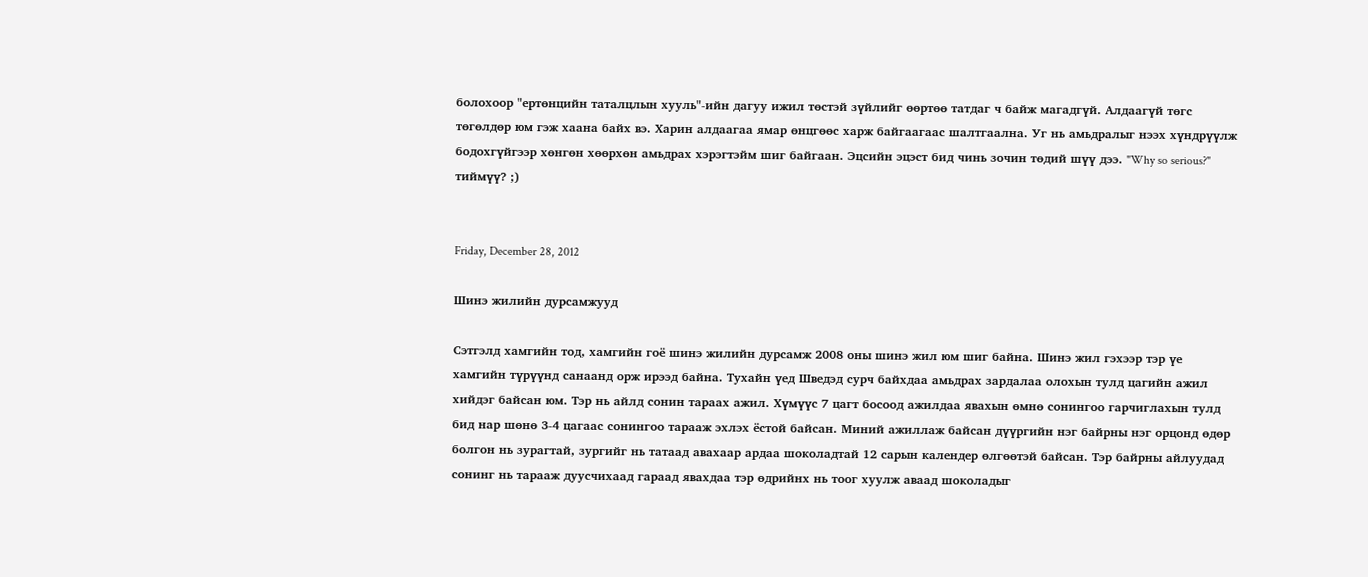болохоор "ертөнцийн таталцлын хууль"-ийн дагуу ижил төстэй зүйлийг өөртөө татдаг ч байж магадгүй. Алдаагүй төгс төгөлдөр юм гэж хаана байх вэ. Харин алдаагаа ямар өнцгөөс харж байгаагаас шалтгаална. Уг нь амьдралыг нээх хүндрүүлж бодохгүйгээр хөнгөн хөөрхөн амьдрах хэрэгтэйм шиг байгаан. Эцсийн эцэст бид чинь зочин төдий шүү дээ. "Why so serious?" тиймүү? ;)


Friday, December 28, 2012

Шинэ жилийн дурсамжууд

Сэтгэлд хамгийн тод, хамгийн гоё шинэ жилийн дурсамж 2008 оны шинэ жил юм шиг байна. Шинэ жил гэхээр тэр үе хамгийн түрүүнд санаанд орж ирээд байна. Тухайн үед Шведэд сурч байxдаа амьдрах зардалаа олоxын тулд цагийн ажил хийдэг байсан юм. Тэр нь айлд сонин тараах ажил. Хүмүүс 7 цагт босоод ажилдаа явахын өмнө сонингоо гарчиглахын тулд бид нар шөнө 3-4 цагаас сонингоо тарааж эхлэх ёстой байсан. Миний ажиллаж байсан дүүргийн нэг байрны нэг орцонд өдөр болгон нь зурагтай, зургийг нь татаад авахаар ардаа шоколадтай 12 сарын календер өлгөөтэй байсан. Тэр байрны айлуудад сонинг нь тарааж дуусчихаад гараад явахдаа тэр өдрийнх нь тоог хуулж аваад шоколадыг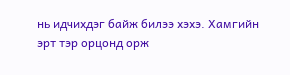нь идчихдэг байж билээ хэхэ. Хамгийн эрт тэр орцонд орж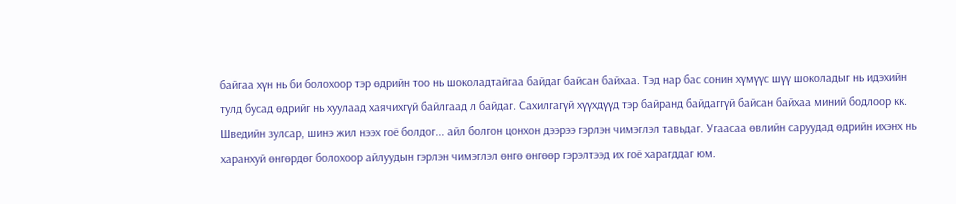байгаа xүн нь би болохоор тэр өдрийн тоо нь шоколадтайгаа байдаг байсан байхаа. Тэд нар бас сонин хүмүүс шүү шоколадыг нь идэхийн тулд бусад өдрийг нь хуулаад хаячихгүй байлгаад л байдаг. Сахилгагүй хүүхдүүд тэр байранд байдаггүй байсан байхаа миний бодлоор кк.
Шведийн зулсар, шинэ жил нээх гоё болдог... айл болгон цонхон дээрээ гэрлэн чимэглэл тавьдаг. Угаасаа өвлийн саруудад өдрийн ихэнх нь харанхуй өнгөрдөг болохоор айлуудын гэрлэн чимэглэл өнгө өнгөөр гэрэлтээд их гоё харагддаг юм.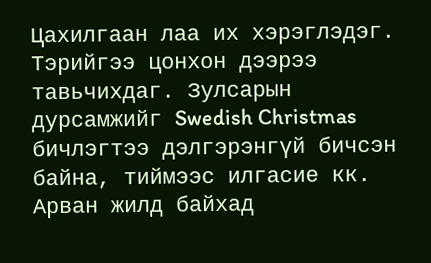Цахилгаан лаа их хэрэглэдэг. Тэрийгээ цонхон дээрээ тавьчихдаг. Зулсарын дурсамжийг Swedish Christmas бичлэгтээ дэлгэрэнгүй бичсэн байна, тиймээс илгасие кк.
Арван жилд байхад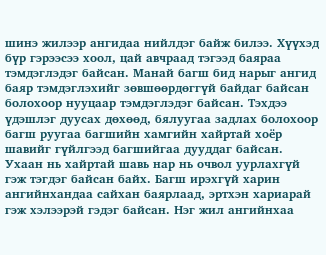шинэ жилээр ангидаа нийлдэг байж билээ. Xүүxэд бүр гэрээсээ хоол, цай авчраад тэгээд баяраа тэмдэглэдэг байсан. Манай багш бид нарыг ангид баяр тэмдэглэхийг зөвшөөрдөггүй байдаг байсан болохоор нууцаар тэмдэглэдэг байсан. Тэхдээ үдэшлэг дуусах дөxөөд, бялуугаа задлаx болохоор багш руугаа багшийн хамгийн хайртай хоёр шавийг гүйлгээд багшийгаа дууддаг байсан. Ухаан нь хайртай шавь нар нь очвол уурлахгүй гэж тэгдэг байсан байх. Багш ирэхгүй харин ангийнхандаа сайхан баярлаад, эртхэн xариарай гэж хэлээрэй гэдэг байсан. Нэг жил ангийнхаа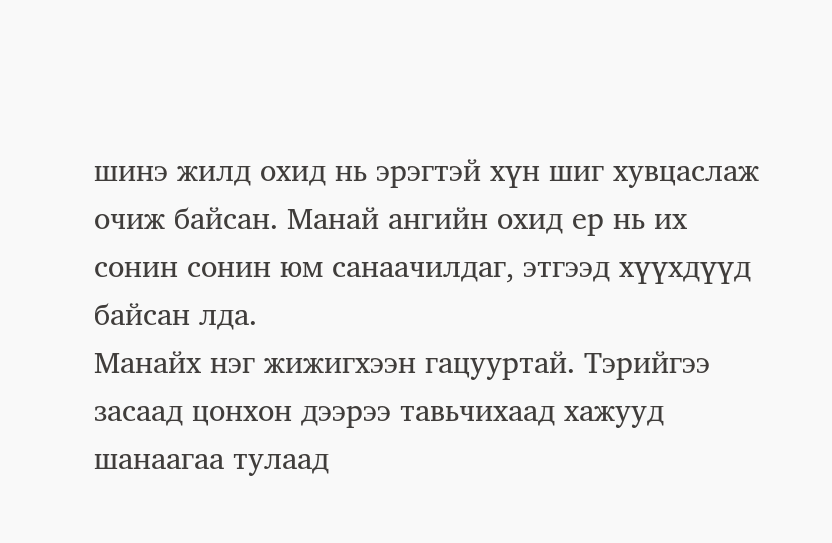шинэ жилд оxид нь эрэгтэй хүн шиг хувцаслаж очиж байсан. Манай ангийн охид ер нь их сонин сонин юм санаачилдаг, этгээд хүүхдүүд байсан лда.
Манайх нэг жижигхээн гацууртай. Тэрийгээ засаад цонхон дээрээ тавьчихаад хажууд шанаагаа тулаад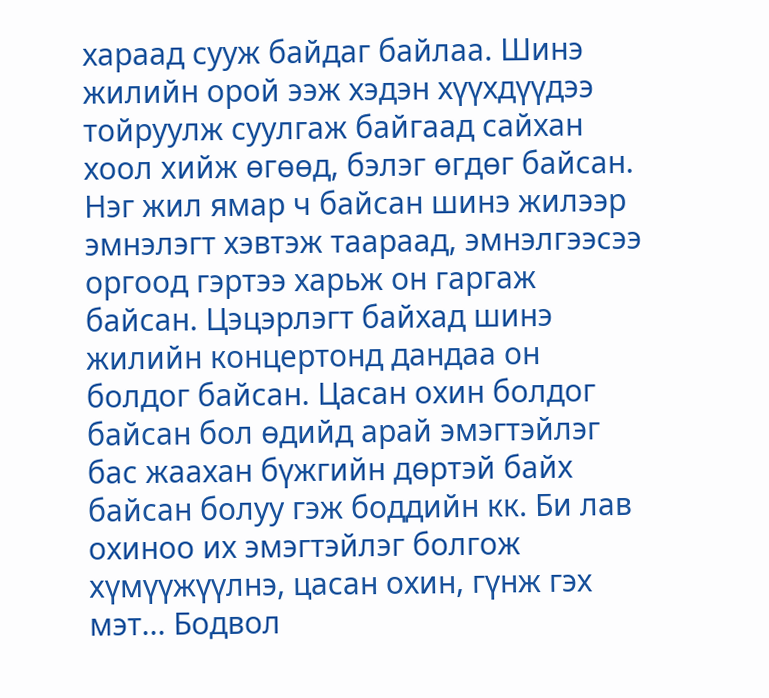хараад сууж байдаг байлаа. Шинэ жилийн орой ээж хэдэн хүүхдүүдээ тойруулж суулгаж байгаад сайхан хоол xийж өгөөд, бэлэг өгдөг байсан. Нэг жил ямар ч байсан шинэ жилээр эмнэлэгт хэвтэж таараад, эмнэлгээсээ оргоод гэртээ харьж он гаргаж байсан. Цэцэрлэгт байхад шинэ жилийн концертонд дандаа он болдог байсан. Цасан охин болдог байсан бол өдийд арай эмэгтэйлэг бас жаахан бүжгийн дөртэй байх байсан болуу гэж боддийн кк. Би лав охиноо их эмэгтэйлэг болгож xүмүүжүүлнэ, цасан охин, гүнж гэх мэт... Бодвол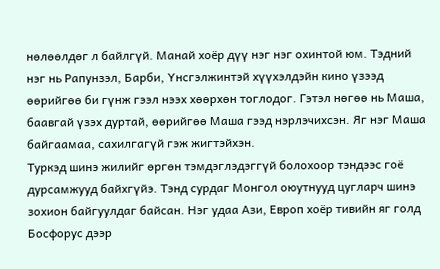нөлөөлдөг л байлгүй. Манай хоёр дүү нэг нэг охинтой юм. Тэдний нэг нь Рапунзэл, Барби, Үнсгэлжинтэй хүүхэлдэйн кино үзээд өөрийгөө би гүнж гээл нээх хөөрхөн тоглодог. Гэтэл нөгөө нь Маша, баавгай үзэх дуртай, өөрийгөө Маша гээд нэрлэчихсэн. Яг нэг Маша байгаамаа, сахилгагүй гэж жигтэйхэн.
Туркэд шинэ жилийг өргөн тэмдэглэдэггүй болохоор тэндээс гоё дурсамжууд байхгүйэ. Тэнд сурдаг Монгол оюутнууд цугларч шинэ зохион байгуулдаг байсан. Нэг удаа Ази, Европ хоёр тивийн яг голд Босфорус дээр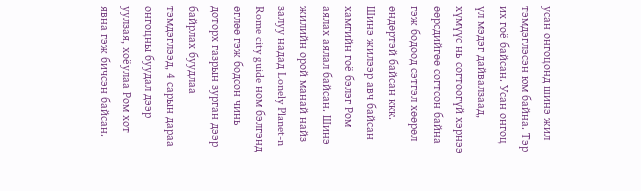усан онгоцонд шинэ жил тэмдэглэсэн юм байна. Тэр их гоё байсан. Усан онгоц үл мэдэг дайвалзаад, xүмүүс нь согтоогүй хэрнээ өөрсдийгөө согтсон байна гэж бодоод сэтгэл хөөрөл өндөртэй байсан ккк.
Шинэ жилээр авч байсан хамгийн гоё бэлэг Ром аялах аялал байсан. Шинэ жилийн орой манай найз залуу надад Lonely Planet-n Rome city guide ном бэлгэнд өглөө гэж бодсон чинь доторх газрын зурган дээр байрлах буудлаа тэмдэглээд, 4 сарын дараа онгоцны буудал дээр уулзая, хоёулаа Ром хот явна гэж бичсэн байсан.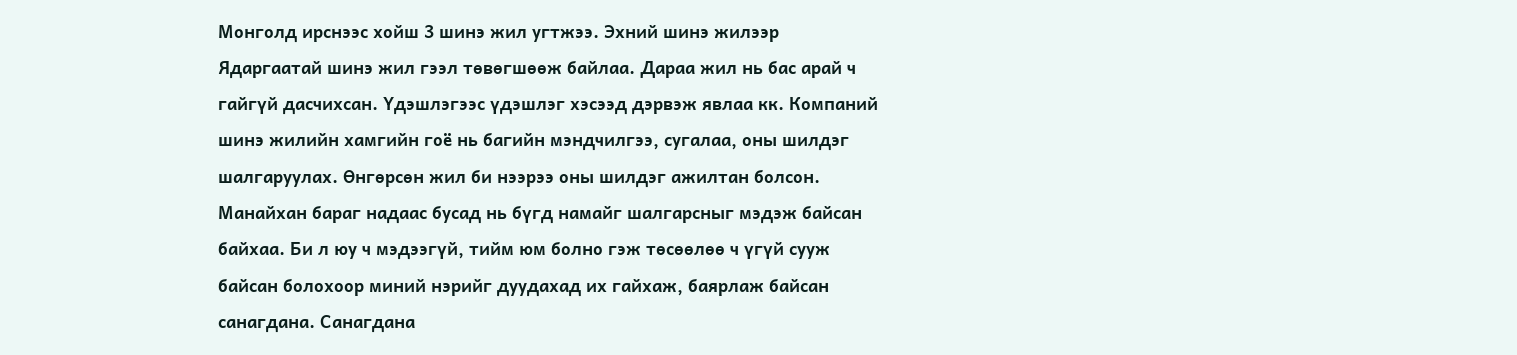Монголд ирснээс хойш 3 шинэ жил угтжээ. Эхний шинэ жилээр Ядаргаатай шинэ жил гээл төвөгшөөж байлаа. Дараа жил нь бас арай ч гайгүй дасчихсан. Үдэшлэгээс үдэшлэг хэсээд дэрвэж явлаа кк. Компаний шинэ жилийн хамгийн гоё нь багийн мэндчилгээ, сугалаа, оны шилдэг шалгаруулах. Өнгөрсөн жил би нээрээ оны шилдэг ажилтан болсон. Манайхан бараг надаас бусад нь бүгд намайг шалгарсныг мэдэж байсан байхаа. Би л юу ч мэдээгүй, тийм юм болно гэж төсөөлөө ч үгүй сууж байсан болохоор миний нэрийг дуудахад иx гайхаж, баярлаж байсан санагдана. Санагдана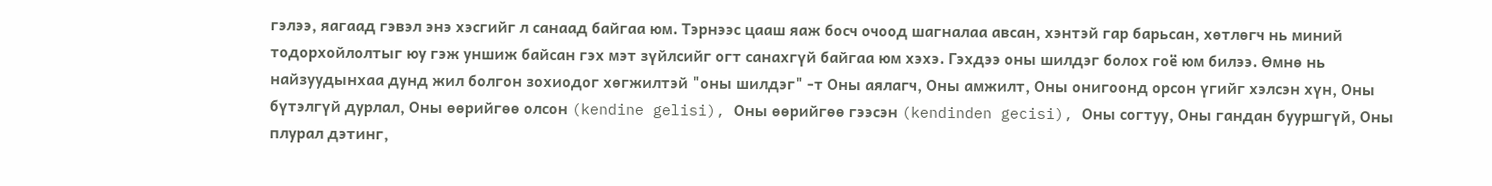гэлээ, яагаад гэвэл энэ хэсгийг л санаад байгаа юм. Тэрнээс цааш яаж босч очоод шагналаа авсан, хэнтэй гар барьсан, хөтлөгч нь миний тодорхойлолтыг юу гэж уншиж байсан гэх мэт зүйлсийг огт санахгүй байгаа юм хэхэ. Гэхдээ оны шилдэг болох гоё юм билээ. Өмнө нь найзуудынхаа дунд жил болгон зохиодог хөгжилтэй "оны шилдэг" -т Оны аялагч, Оны амжилт, Оны онигоонд орсон үгийг хэлсэн хүн, Оны бүтэлгүй дурлал, Оны өөрийгөө олсон (kendine gelisi), Оны өөрийгөө гээсэн (kendinden gecisi), Оны согтуу, Оны гандан бууршгүй, Оны плурал дэтинг,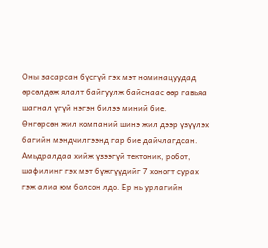Оны засарсан бүсгүй гэх мэт номинацуудад өрсөлдөж ялалт байгуулж байснаас өөр гавьяа шагнал үгүй нэгэн билээ миний бие.
Өнгөрсөн жил компаний шинэ жил дээр үзүүлэх багийн мэндчилгээнд гар бие дайчлагдсан. Амьдралдаа хийж үзээгүй тектоник, робот, шафилинг гэх мэт бүжгүүдийг 7 хоногт сурах гэж алиа юм болсон лдо. Ер нь урлагийн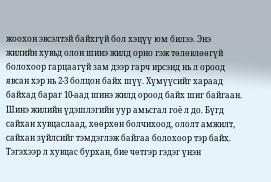жоохон эвсэлтэй байхгүй бол хэцүү юм билээ. Энэ жилийн xувьд олон шинэ жилд орно гэж төлөвлөөгүй болохоор гарцаагүй зам дээр гарч ирсэнд нь л ороод явсан хэр нь 2-3 болцон байх шүү. Xүмүүсийг хараад байхад бараг 10-аад шинэ жилд ороод байх шиг байгаан. Шинэ жилийн үдэшлэгийн уур амьсгал гоё л до. Бүгд сайхан хувцаслаад, хөөрхөн болчихоод, ололт амжилт, сайхан зүйлсийг тэмдэглэж байгаа болоxоор тэр байх. Тэгэхээр л хувцас бурхан, бие чөтгэр гэдэг үнэн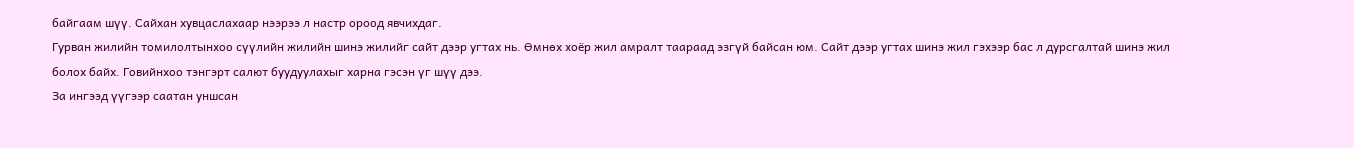байгаам шүү. Сайхан хувцаслахаар нээрээ л настр ороод явчихдаг.
Гурван жилийн томилолтынхоо сүүлийн жилийн шинэ жилийг сайт дээр угтах нь. Өмнөх хоёр жил амралт таараад эзгүй байсан юм. Сайт дээр угтах шинэ жил гэхээр бас л дурсгалтай шинэ жил болох байх. Говийнхоо тэнгэрт салют буудуулахыг харна гэсэн үг шүү дээ.
За ингээд үүгээр саатан уншсан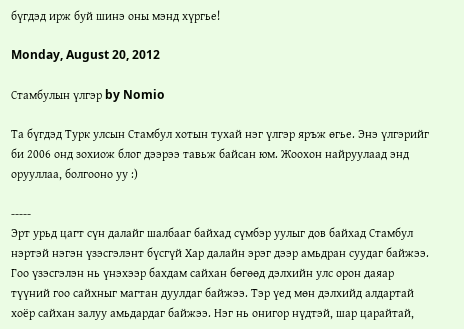бүгдэд ирж буй шинэ оны мэнд xүргье!

Monday, August 20, 2012

Стамбулын үлгэр by Nomio

Та бүгдэд Турк улсын Стамбул хотын тухай нэг үлгэр яръж өгье. Энэ үлгэрийг би 2006 онд зохиож блог дээрээ тавьж байсан юм. Жоохон найруулаад энд орууллаа, болгооно уу :)

-----
Эрт урьд цагт сүн далайг шалбааг байхад сүмбэр уулыг дов байхад Стамбул нэртэй нэгэн үзэсгэлэнт бүсгүй Хар далайн эрэг дээр амьдран суудаг байжээ. Гоо үзэсгэлэн нь үнэхээр бахдам сайхан бөгөөд дэлхийн улс орон даяар түүний гоо сайхныг магтан дуулдаг байжээ. Тэр үед мөн дэлхийд алдартай хоёр сайхан залуу амьдардаг байжээ. Нэг нь онигор нүдтэй, шар царайтай,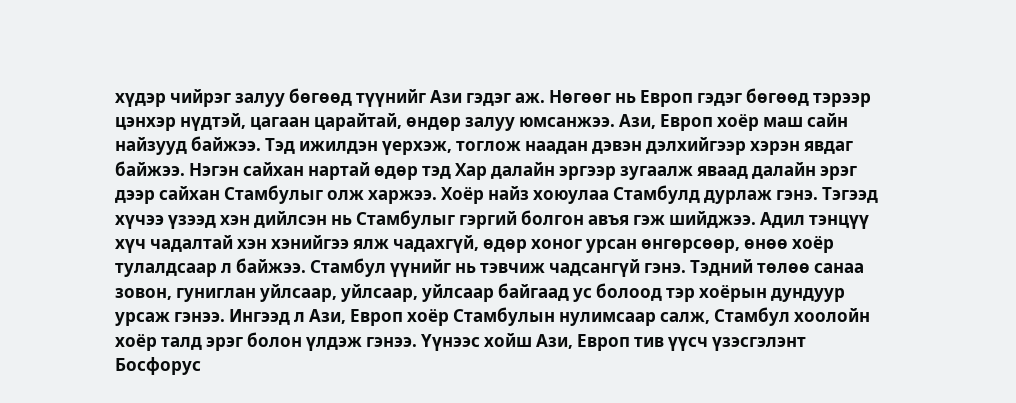хүдэр чийрэг залуу бөгөөд түүнийг Ази гэдэг аж. Нөгөөг нь Европ гэдэг бөгөөд тэрээр цэнхэр нүдтэй, цагаан царайтай, өндөр залуу юмсанжээ. Ази, Европ хоёр маш сайн найзууд байжээ. Тэд ижилдэн үерхэж, тоглож наадан дэвэн дэлхийгээр хэрэн явдаг байжээ. Нэгэн сайхан нартай өдөр тэд Хар далайн эргээр зугаалж яваад далайн эрэг дээр сайхан Стамбулыг олж харжээ. Хоёр найз хоюулаа Стамбулд дурлаж гэнэ. Тэгээд хүчээ үзээд хэн дийлсэн нь Стамбулыг гэргий болгон авъя гэж шийджээ. Адил тэнцүү хүч чадалтай хэн хэнийгээ ялж чадахгүй, өдөр хоног урсан өнгөрсөөр, өнөө хоёр тулалдсаар л байжээ. Стамбул үүнийг нь тэвчиж чадсангүй гэнэ. Тэдний төлөө санаа зовон, гуниглан уйлсаар, уйлсаар, уйлсаар байгаад ус болоод тэр хоёрын дундуур урсаж гэнээ. Ингээд л Ази, Европ хоёр Стамбулын нулимсаар салж, Стамбул хоолойн хоёр талд эрэг болон үлдэж гэнээ. Үүнээс хойш Ази, Европ тив үүсч үзэсгэлэнт Босфорус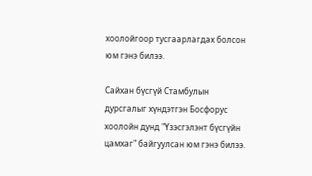хоолойгоор тусгаарлагдах болсон юм гэнэ билээ.

Сайхан бүсгүй Стамбулын дурсгалыг хүндэтгэн Босфорус хоолойн дунд "Үзэсгэлэнт бүсгүйн цамхаг" байгуулсан юм гэнэ билээ.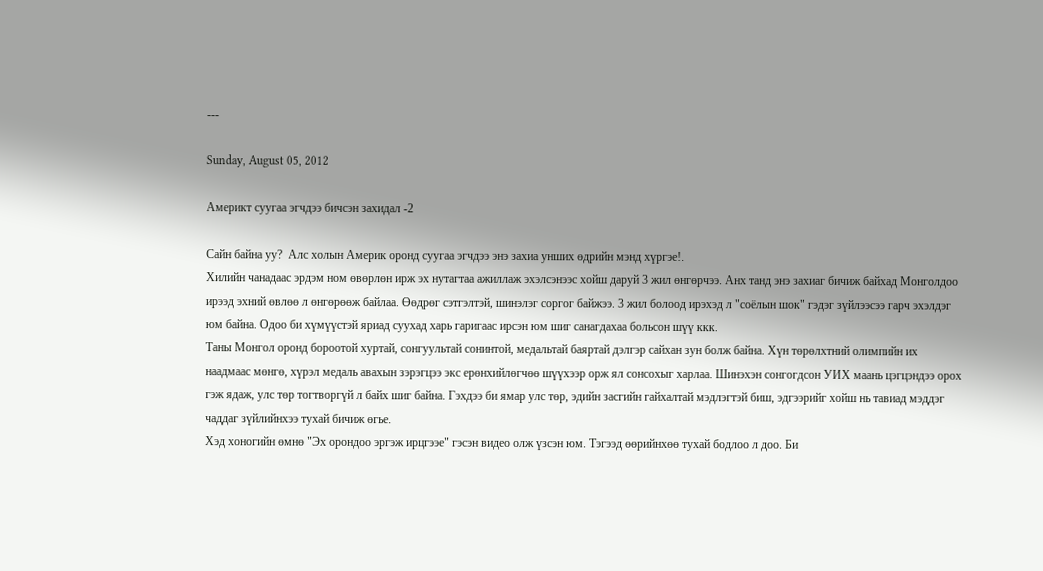---

Sunday, August 05, 2012

Америкт суугаа эгчдээ бичсэн захидал -2

Сайн байна уу?  Алс холын Америк оронд суугаа эгчдээ энэ захиа унших өдрийн мэнд хүргэе!.
Хилийн чанадаас эрдэм ном өвөрлөн ирж эх нутагтаа ажиллаж эхэлсэнээс хойш даруй 3 жил өнгөрчээ. Анх танд энэ захиаг бичиж байхад Монголдоо ирээд эхний өвлөө л өнгөрөөж байлаа. Өөдрөг сэтгэлтэй, шинэлэг соргог байжээ. 3 жил болоод ирэхэд л "соёлын шок" гэдэг зүйлээсээ гарч эхэлдэг юм байна. Одоо би хүмүүстэй яриад суухад харь гаригаас ирсэн юм шиг санагдахаа больсон шүү ккк.
Таны Монгол оронд бороотой хуртай, сонгуультай сонинтой, медальтай баяртай дэлгэр сайхан зун болж байна. Хүн төрөлхтний олимпийн их наадмаас мөнгө, хүрэл медаль авахын зэрэгцээ экс ерөнхийлөгчөө шүүхээр орж ял сонсохыг харлаа. Шинэхэн сонгогдсон УИХ маань цэгцэндээ орох гэж ядаж, улс төр тогтворгүй л байх шиг байна. Гэхдээ би ямар улс төр, эдийн засгийн гайхалтай мэдлэгтэй биш, эдгээрийг хойш нь тавиад мэддэг чаддаг зүйлийнхээ тухай бичиж өгье.
Хэд хоногийн өмнө "Эх орондоо эргэж ирцгээе" гэсэн видео олж үзсэн юм. Тэгээд өөрийнхөө тухай бодлоо л доо. Би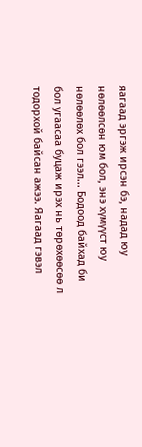яагаад эргэж ирсэн бэ, надад юу нөлөөлсөн юм бол, энэ хүмүүст юу нөлөөлөх бол гээл... Бодоод байхад би бол угаасаа буцаж ирэх нь төрөхөөсөө л тодорхой байсан aжээ. Яагаад гэвэл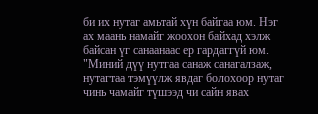би их нутаг амьтай хүн байгаа юм. Нэг ах маань намайг жоохон байхад хэлж байсан үг санаанаас ер гардаггүй юм. "Миний дүү нутгаа санаж санагалзаж, нутагтаа тэмүүлж явдаг болохоор нутаг чинь чамайг түшээд чи сайн явах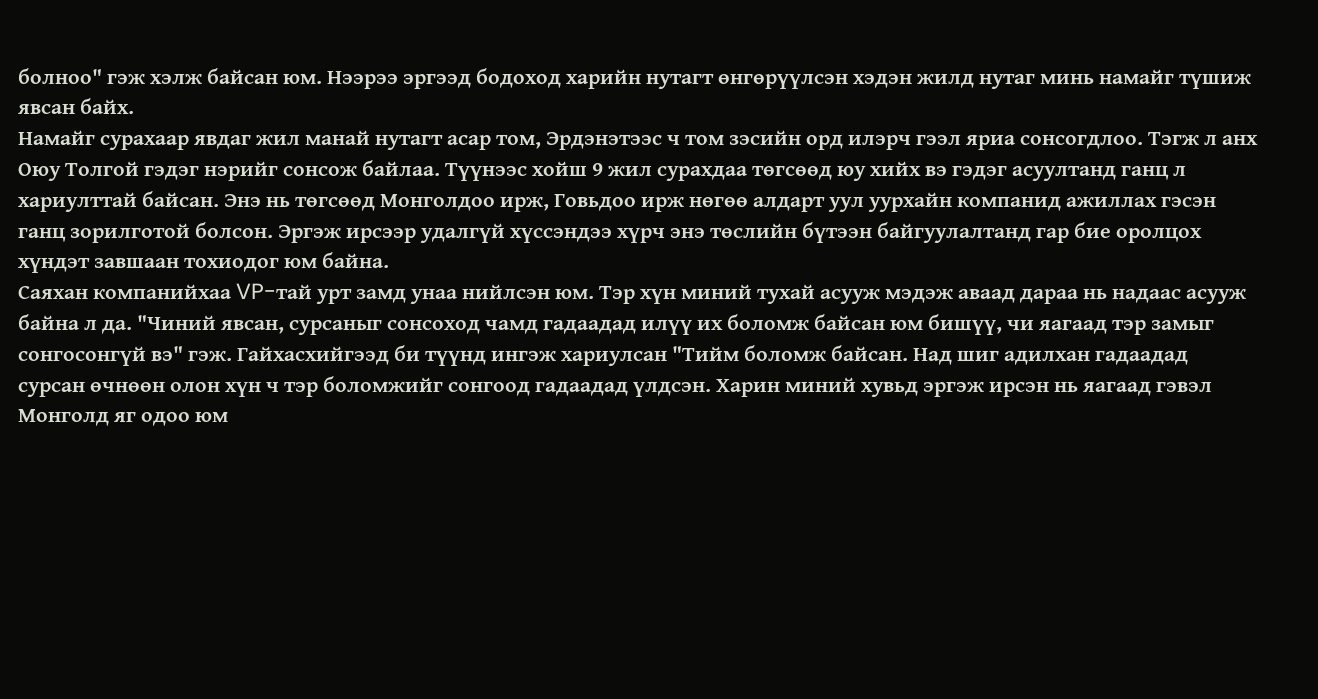болноо" гэж хэлж байсан юм. Нээрээ эргээд бодоход харийн нутагт өнгөрүүлсэн хэдэн жилд нутаг минь намайг түшиж явсан байх.
Намайг сурахаар явдаг жил манай нутагт асар том, Эрдэнэтээс ч том зэсийн орд илэрч гээл яриа сонсогдлоо. Тэгж л анх Оюу Толгой гэдэг нэрийг сонсож байлаа. Түүнээс хойш 9 жил сурахдаа төгсөөд юу хийх вэ гэдэг асуултанд ганц л хариулттай байсан. Энэ нь төгсөөд Монголдоо ирж, Говьдоо ирж нөгөө алдарт уул уурхайн компанид ажиллах гэсэн ганц зорилготой болсон. Эргэж ирсээр удалгүй хүссэндээ хүрч энэ төслийн бүтээн байгуулалтанд гар бие оролцох хүндэт завшаан тохиодог юм байна.
Саяхан компанийхаа VP-тай урт замд унаа нийлсэн юм. Тэр хүн миний тухай асууж мэдэж аваад дараа нь надаас асууж байна л да. "Чиний явсан, сурсаныг сонсоход чамд гадаадад илүү их боломж байсан юм бишүү, чи яагаад тэр замыг сонгосонгүй вэ" гэж. Гайхасхийгээд би түүнд ингэж хариулсан "Тийм боломж байсан. Над шиг адилхан гадаадад сурсан өчнөөн олон хүн ч тэр боломжийг сонгоод гадаадад үлдсэн. Харин миний хувьд эргэж ирсэн нь яагаад гэвэл Монголд яг одоо юм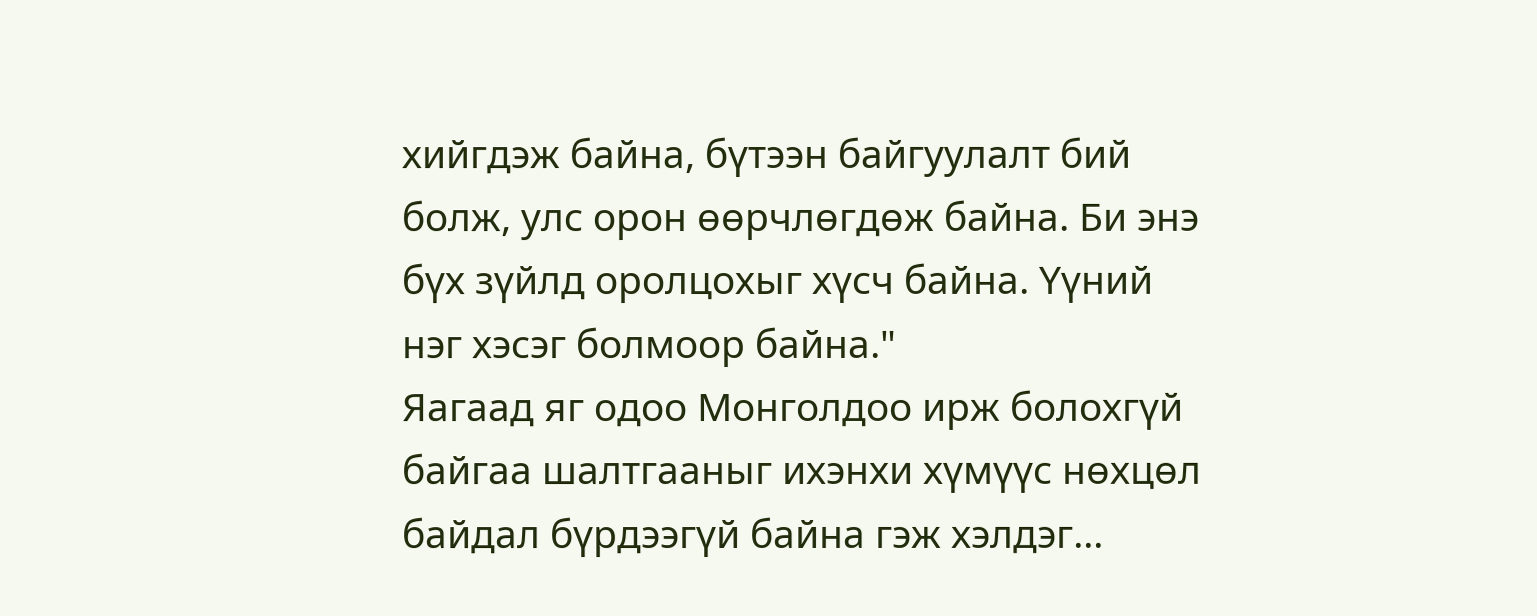хийгдэж байна, бүтээн байгуулалт бий болж, улс орон өөрчлөгдөж байна. Би энэ бүх зүйлд оролцохыг хүсч байна. Үүний нэг хэсэг болмоор байна."
Яагаад яг одоо Монголдоо ирж болохгүй байгаа шалтгааныг ихэнхи хүмүүс нөхцөл байдал бүрдээгүй байна гэж хэлдэг...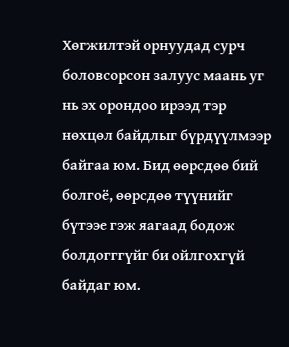Хөгжилтэй орнуудад сурч боловсорсон залуус маань уг нь эх орондоо ирээд тэр нөхцөл байдлыг бүрдүүлмээр байгаа юм. Бид өөрсдөө бий болгоё, өөрсдөө түүнийг бүтээе гэж яагаад бодож болдогггүйг би ойлгохгүй байдаг юм.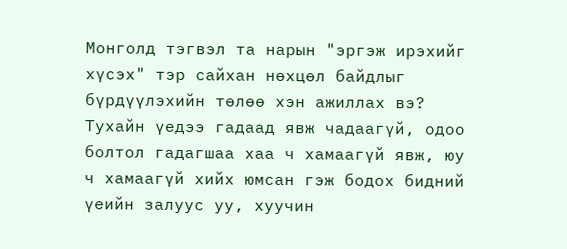Монголд тэгвэл та нарын "эргэж ирэхийг хүсэх" тэр сайхан нөхцөл байдлыг бүрдүүлэхийн төлөө хэн ажиллах вэ? Тухайн үедээ гадаад явж чадаагүй, одоо болтол гадагшаа хаа ч хамаагүй явж, юу ч хамаагүй хийх юмсан гэж бодох бидний үеийн залуус уу, хуучин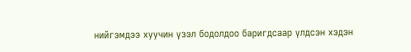нийгэмдээ хуучин үзэл бодолдоо баригдсаар үлдсэн хэдэн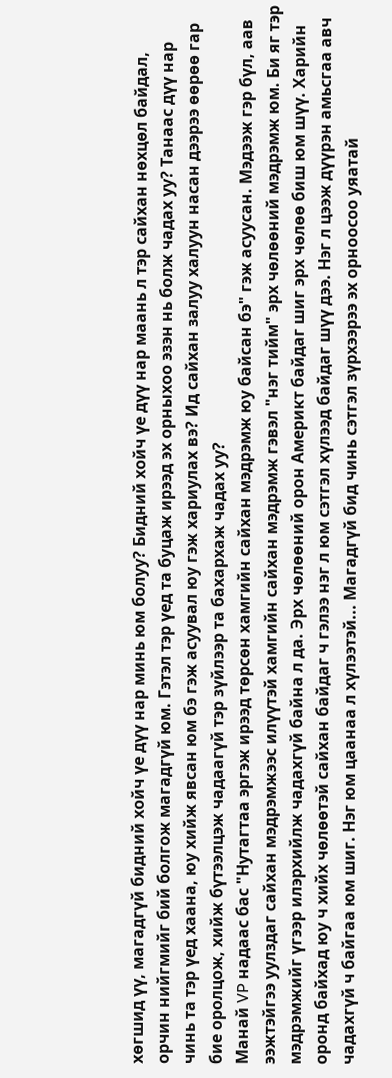хөгшид үү, магадгүй бидний хойч үе дүү нар минь юм болуу? Бидний хойч үе дүү нар маань л тэр сайхан нөхцөл байдал, орчин нийгмийг бий болгож магадгүй юм. Гэтэл тэр үед та буцаж ирээд эх орныхоо эзэн нь болж чадах уу? Танаас дүү нар чинь та тэр үед хаана, юу хийж явсан юм бэ гэж асуувал юу гэж хариулах вэ? Ид сайхан залуу халуун насан дээрээ өөрөө гар бие оролцож, хийж бүтээлцэж чадаагүй тэр зүйлээр та бахархаж чадах уу?
Манай VP надаас бас "Нутагтаа эргэж ирээд төрсөн хамгийн сайхан мэдрэмж юу байсан бэ" гэж асуусан. Мэдээж гэр бүл, аав ээжтэйгээ уулздаг сайхан мэдрэмжээс илүүтэй хамгийн сайхан мэдрэмж гэвэл "нэг тийм" эрх чөлөөний мэдрэмж юм. Би яг тэр мэдрэмжийг үгээр илэрхийлж чадахгүй байна л да. Эрх чөлөөний орон Америкт байдаг шиг эрх чөлөө биш юм шүү. Харийн оронд байхад юу ч хийх чөлөөтэй сайхан байдаг ч гэлээ нэг л юм сэтгэл хүлээд байдаг шүү дээ. Нэг л цээж дүүрэн амьсгаа авч чадахгүй ч байгаа юм шиг. Нэг юм цаанаа л хүлээтэй... Магадгүй бид чинь сэтгэл зүрхээрээ эх орноосоо уяатай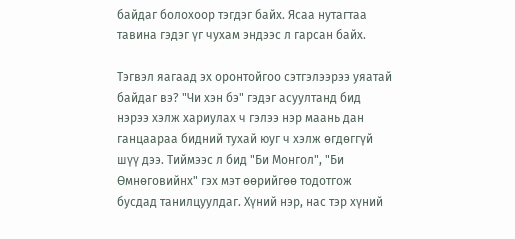байдаг болохоор тэгдэг байх. Ясаа нутагтаа тавина гэдэг үг чухам эндээс л гарсан байх.

Тэгвэл яагаад эх оронтойгоо сэтгэлээрээ уяатай байдаг вэ? "Чи хэн бэ" гэдэг асуултанд бид нэрээ хэлж хариулах ч гэлээ нэр маань дан ганцаараа бидний тухай юуг ч хэлж өгдөггүй шүү дээ. Тиймээс л бид "Би Монгол", "Би Өмнөговийнх" гэх мэт өөрийгөө тодотгож бусдад танилцуулдаг. Хүний нэр, нас тэр хүний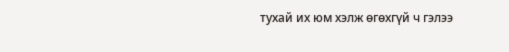тухай их юм хэлж өгөхгүй ч гэлээ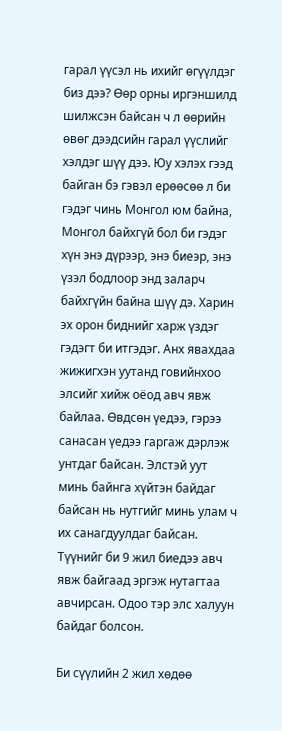гарал үүсэл нь ихийг өгүүлдэг биз дээ? Өөр орны иргэншилд шилжсэн байсан ч л өөрийн өвөг дээдсийн гарал үүслийг хэлдэг шүү дээ. Юу хэлэх гээд байган бэ гэвэл ерөөсөө л би гэдэг чинь Монгол юм байна, Монгол байхгүй бол би гэдэг хүн энэ дүрээр, энэ биеэр, энэ үзэл бодлоор энд заларч байхгүйн байна шүү дэ. Харин эх орон биднийг харж үздэг гэдэгт би итгэдэг. Анх явахдаа жижигхэн уутанд говийнхоо элсийг хийж оёод авч явж байлаа. Өвдсөн үедээ, гэрээ санасан үедээ гаргаж дэрлэж унтдаг байсан. Элстэй уут минь байнга хүйтэн байдаг байсан нь нутгийг минь улам ч их санагдуулдаг байсан. Түүнийг би 9 жил биедээ авч явж байгаад эргэж нутагтаа авчирсан. Одоо тэр элс халуун байдаг болсон.

Би сүүлийн 2 жил хөдөө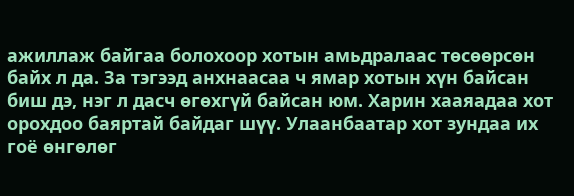ажиллаж байгаа болохоор хотын амьдралаас төсөөрсөн байх л да. За тэгээд анхнаасаа ч ямар хотын хүн байсан биш дэ, нэг л дасч өгөхгүй байсан юм. Харин хааяадаа хот орохдоо баяртай байдаг шүү. Улаанбаатар хот зундаа их гоё өнгөлөг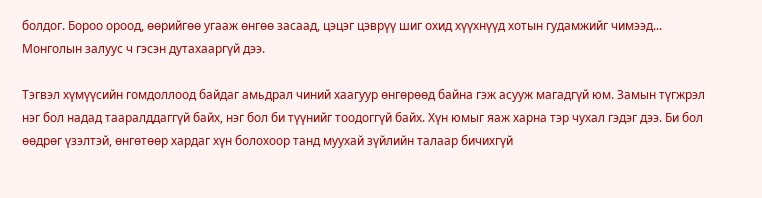болдог. Бороо ороод, өөрийгөө угааж өнгөө засаад, цэцэг цэврүү шиг охид хүүхнүүд хотын гудамжийг чимээд... Монголын залуус ч гэсэн дутахааргүй дээ.

Тэгвэл хүмүүсийн гомдоллоод байдаг амьдрал чиний хаагуур өнгөрөөд байна гэж асууж магадгүй юм. Замын түгжрэл нэг бол надад тааралддаггүй байх, нэг бол би түүнийг тоодоггүй байх. Хүн юмыг яаж харна тэр чухал гэдэг дээ. Би бол өөдрөг үзэлтэй, өнгөтөөр хардаг хүн болохоор танд муухай зүйлийн талаар бичихгүй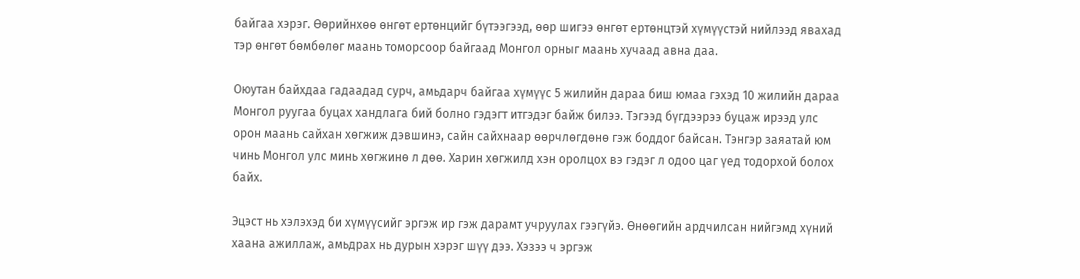байгаа хэрэг. Өөрийнхөө өнгөт ертөнцийг бүтээгээд, өөр шигээ өнгөт ертөнцтэй хүмүүстэй нийлээд явахад тэр өнгөт бөмбөлөг маань томорсоор байгаад Монгол орныг маань хучаад авна даа.

Оюутан байхдаа гадаадад сурч, амьдарч байгаа хүмүүс 5 жилийн дараа биш юмаа гэхэд 10 жилийн дараа Монгол руугаа буцах хандлага бий болно гэдэгт итгэдэг байж билээ. Тэгээд бүгдээрээ буцаж ирээд улс орон маань сайхан хөгжиж дэвшинэ, сайн сайхнаар өөрчлөгдөнө гэж боддог байсан. Тэнгэр заяатай юм чинь Монгол улс минь хөгжинө л дөө. Харин хөгжилд хэн оролцох вэ гэдэг л одоо цаг үед тодорхой болох байх.

Эцэст нь хэлэхэд би хүмүүсийг эргэж ир гэж дарамт учруулах гээгүйэ. Өнөөгийн ардчилсан нийгэмд хүний хаана ажиллаж, амьдрах нь дурын хэрэг шүү дээ. Хэзээ ч эргэж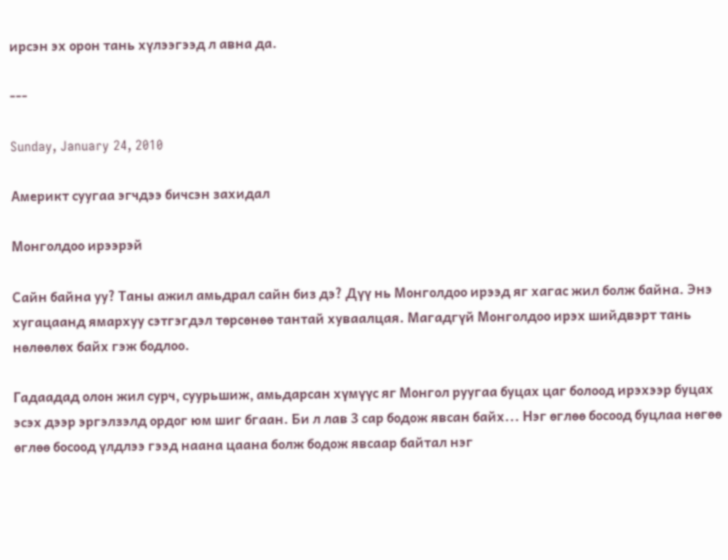ирсэн эх орон тань хүлээгээд л авна да.

---

Sunday, January 24, 2010

Америкт суугаа эгчдээ бичсэн захидал

Монголдоо ирээрэй

Сайн байна уу? Таны ажил амьдрал сайн биз дэ? Дүү нь Монголдоо ирээд яг хагас жил болж байна. Энэ хугацаанд ямархуу сэтгэгдэл төрсөнөө тантай хуваалцая. Магадгүй Монголдоо ирэх шийдвэрт тань нөлөөлөх байх гэж бодлоо.

Гадаадад олон жил сурч, суурьшиж, амьдарсан хүмүүс яг Монгол руугаа буцах цаг болоод ирэхээр буцах эсэх дээр эргэлзэлд ордог юм шиг бгаан. Би л лав 3 сар бодож явсан байх... Нэг өглөө босоод буцлаа нөгөө өглөө босоод үлдлээ гээд наана цаана болж бодож явсаар байтал нэг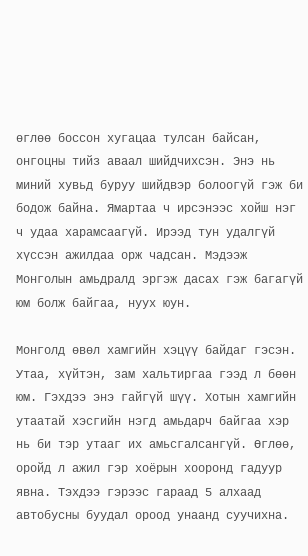өглөө боссон хугацаа тулсан байсан, онгоцны тийз аваал шийдчихсэн. Энэ нь миний хувьд буруу шийдвэр болоогүй гэж би бодож байна. Ямартаа ч ирсэнээс хойш нэг ч удаа харамсаагүй. Ирээд тун удалгүй хүссэн ажилдаа орж чадсан. Мэдээж Монголын амьдралд эргэж дасах гэж багагүй юм болж байгаа, нуух юун.

Монголд өвөл хамгийн хэцүү байдаг гэсэн. Утаа, хүйтэн, зам хальтиргаа гээд л бөөн юм. Гэхдээ энэ гайгүй шүү. Хотын хамгийн утаатай хэсгийн нэгд амьдарч байгаа хэр нь би тэр утааг их амьсгалсангүй. Өглөө, оройд л ажил гэр хоёрын хооронд гадуур явна. Тэхдээ гэрээс гараад 5 алхаад автобусны буудал ороод унаанд суучихна.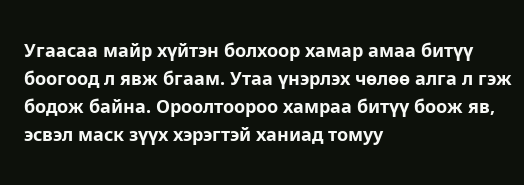Угаасаа майр хүйтэн болхоор хамар амаа битүү боогоод л явж бгаам. Утаа үнэрлэх чөлөө алга л гэж бодож байна. Ороолтоороо хамраа битүү боож яв, эсвэл маск зүүх хэрэгтэй ханиад томуу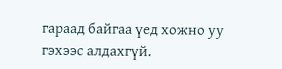гараад байгаа үед хожно уу гэхээс алдахгүй.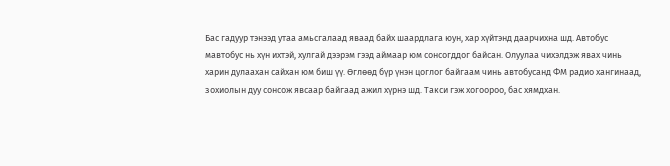Бас гадуур тэнээд утаа амьсгалаад яваад байх шаардлага юун, хар хүйтэнд даарчихна шд. Автобус мавтобус нь хүн ихтэй, хулгай дээрэм гээд аймаар юм сонсогддог байсан. Олуулаа чихэлдэж явах чинь харин дулаахан сайхан юм биш үү. Өглөөд бүр үнэн цоглог байгаам чинь автобусанд ФМ радио хангинаад, зохиолын дуу сонсож явсаар байгаад ажил хүрнэ шд. Такси гэж хогоороо, бас хямдхан.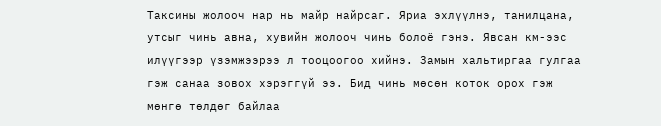Таксины жолооч нар нь майр найрсаг. Яриа эхлүүлнэ, танилцана, утсыг чинь авна, хувийн жолооч чинь болоё гэнэ. Явсан км-ээс илүүгээр үзэмжээрээ л тооцоогоо хийнэ. Замын хальтиргаа гулгаа гэж санаа зовох хэрэггүй ээ. Бид чинь мөсөн коток орох гэж мөнгө төлдөг байлаа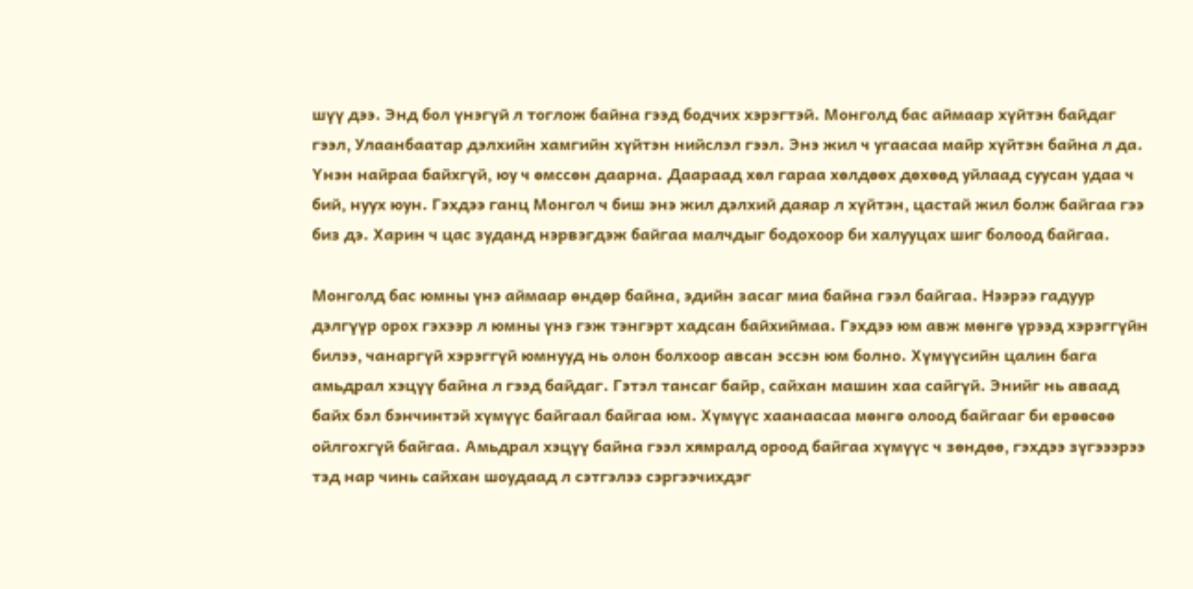шүү дээ. Энд бол үнэгүй л тоглож байна гээд бодчих хэрэгтэй. Монголд бас аймаар хүйтэн байдаг гээл, Улаанбаатар дэлхийн хамгийн хүйтэн нийслэл гээл. Энэ жил ч угаасаа майр хүйтэн байна л да. Үнэн найраа байхгүй, юу ч өмссөн даарна. Даараад хөл гараа хөлдөөх дөхөөд уйлаад суусан удаа ч бий, нуух юун. Гэхдээ ганц Монгол ч биш энэ жил дэлхий даяар л хүйтэн, цастай жил болж байгаа гээ биз дэ. Харин ч цас зуданд нэрвэгдэж байгаа малчдыг бодохоор би халууцах шиг болоод байгаа.

Монголд бас юмны үнэ аймаар өндөр байна, эдийн засаг миа байна гээл байгаа. Нээрээ гадуур дэлгүүр орох гэхээр л юмны үнэ гэж тэнгэрт хадсан байхиймаа. Гэхдээ юм авж мөнгө үрээд хэрэггүйн билээ, чанаргүй хэрэггүй юмнууд нь олон болхоор авсан эссэн юм болно. Хүмүүсийн цалин бага амьдрал хэцүү байна л гээд байдаг. Гэтэл тансаг байр, сайхан машин хаа сайгүй. Энийг нь аваад байх бэл бэнчинтэй хүмүүс байгаал байгаа юм. Хүмүүс хаанаасаа мөнгө олоод байгааг би ерөөсөө ойлгохгүй байгаа. Амьдрал хэцүү байна гээл хямралд ороод байгаа хүмүүс ч зөндөө, гэхдээ зүгэээрээ тэд нар чинь сайхан шоудаад л сэтгэлээ сэргээчихдэг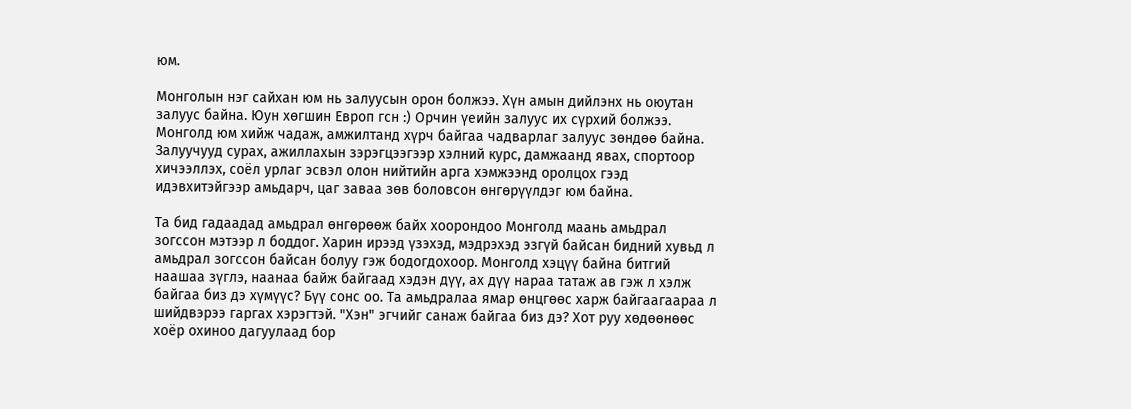юм.

Монголын нэг сайхан юм нь залуусын орон болжээ. Хүн амын дийлэнх нь оюутан залуус байна. Юун хөгшин Европ гсн :) Орчин үеийн залуус их сүрхий болжээ. Монголд юм хийж чадаж, амжилтанд хүрч байгаа чадварлаг залуус зөндөө байна. Залуучууд сурах, ажиллахын зэрэгцээгээр хэлний курс, дамжаанд явах, спортоор хичээллэх, соёл урлаг эсвэл олон нийтийн арга хэмжээнд оролцох гээд идэвхитэйгээр амьдарч, цаг заваа зөв боловсон өнгөрүүлдэг юм байна.

Та бид гадаадад амьдрал өнгөрөөж байх хоорондоо Монголд маань амьдрал зогссон мэтээр л боддог. Харин ирээд үзэхэд, мэдрэхэд эзгүй байсан бидний хувьд л амьдрал зогссон байсан болуу гэж бодогдохоор. Монголд хэцүү байна битгий наашаа зүглэ, наанаа байж байгаад хэдэн дүү, ах дүү нараа татаж ав гэж л хэлж байгаа биз дэ хүмүүс? Бүү сонс оо. Та амьдралаа ямар өнцгөөс харж байгаагаараа л шийдвэрээ гаргах хэрэгтэй. "Хэн" эгчийг санаж байгаа биз дэ? Хот руу хөдөөнөөс хоёр охиноо дагуулаад бор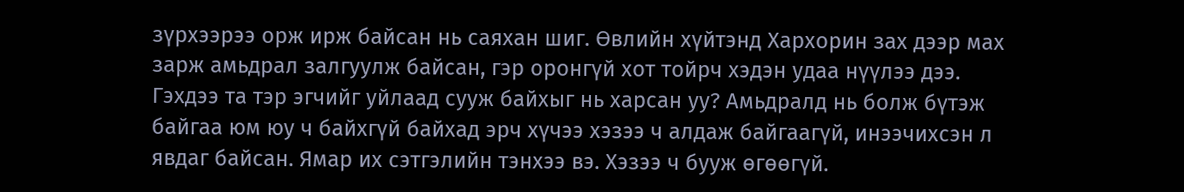зүрхээрээ орж ирж байсан нь саяхан шиг. Өвлийн хүйтэнд Хархорин зах дээр мах зарж амьдрал залгуулж байсан, гэр оронгүй хот тойрч хэдэн удаа нүүлээ дээ. Гэхдээ та тэр эгчийг уйлаад сууж байхыг нь харсан уу? Амьдралд нь болж бүтэж байгаа юм юу ч байхгүй байхад эрч хүчээ хэзээ ч алдаж байгаагүй, инээчихсэн л явдаг байсан. Ямар их сэтгэлийн тэнхээ вэ. Хэзээ ч бууж өгөөгүй.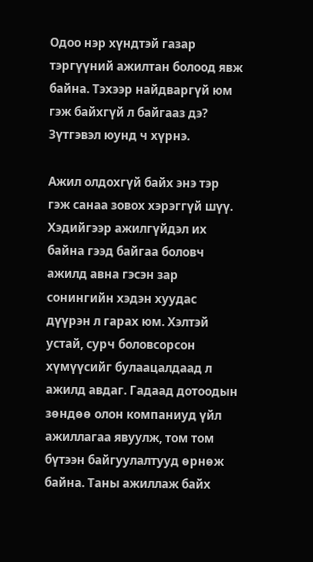Одоо нэр хүндтэй газар тэргүүний ажилтан болоод явж байна. Тэхээр найдваргүй юм гэж байхгүй л байгааз дэ? Зүтгэвэл юунд ч хүрнэ.

Ажил олдохгүй байх энэ тэр гэж санаа зовох хэрэггүй шүү. Хэдийгээр ажилгүйдэл их байна гээд байгаа боловч ажилд авна гэсэн зар сонингийн хэдэн хуудас дүүрэн л гарах юм. Хэлтэй устай, сурч боловсорсон хүмүүсийг булаацалдаад л ажилд авдаг. Гадаад дотоодын зөндөө олон компаниуд үйл ажиллагаа явуулж, том том бүтээн байгуулалтууд өрнөж байна. Таны ажиллаж байх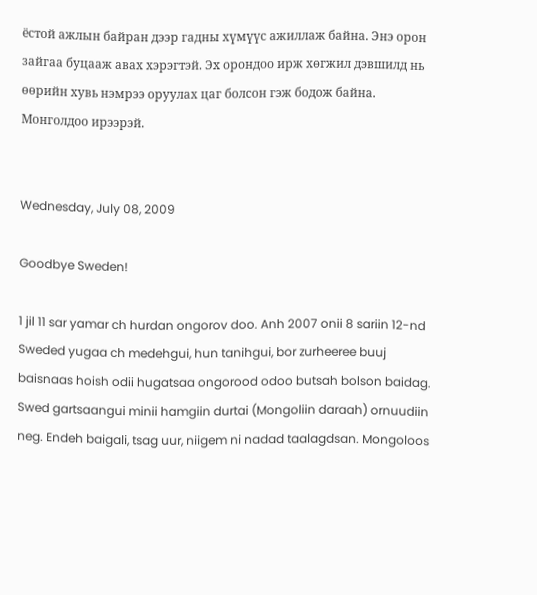ёстой ажлын байран дээр гадны хүмүүс ажиллаж байна. Энэ орон зайгаа буцааж авах хэрэгтэй. Эx орондоо ирж хөгжил дэвшилд нь өөрийн хувь нэмрээ оруулах цаг болсон гэж бодож байна. Монголдоо ирээрэй.


Wednesday, July 08, 2009

Goodbye Sweden!

1 jil 11 sar yamar ch hurdan ongorov doo. Anh 2007 onii 8 sariin 12-nd Sweded yugaa ch medehgui, hun tanihgui, bor zurheeree buuj baisnaas hoish odii hugatsaa ongorood odoo butsah bolson baidag. Swed gartsaangui minii hamgiin durtai (Mongoliin daraah) ornuudiin neg. Endeh baigali, tsag uur, niigem ni nadad taalagdsan. Mongoloos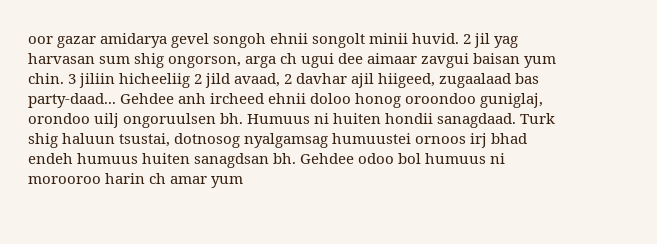oor gazar amidarya gevel songoh ehnii songolt minii huvid. 2 jil yag harvasan sum shig ongorson, arga ch ugui dee aimaar zavgui baisan yum chin. 3 jiliin hicheeliig 2 jild avaad, 2 davhar ajil hiigeed, zugaalaad bas party-daad... Gehdee anh ircheed ehnii doloo honog oroondoo guniglaj, orondoo uilj ongoruulsen bh. Humuus ni huiten hondii sanagdaad. Turk shig haluun tsustai, dotnosog nyalgamsag humuustei ornoos irj bhad endeh humuus huiten sanagdsan bh. Gehdee odoo bol humuus ni morooroo harin ch amar yum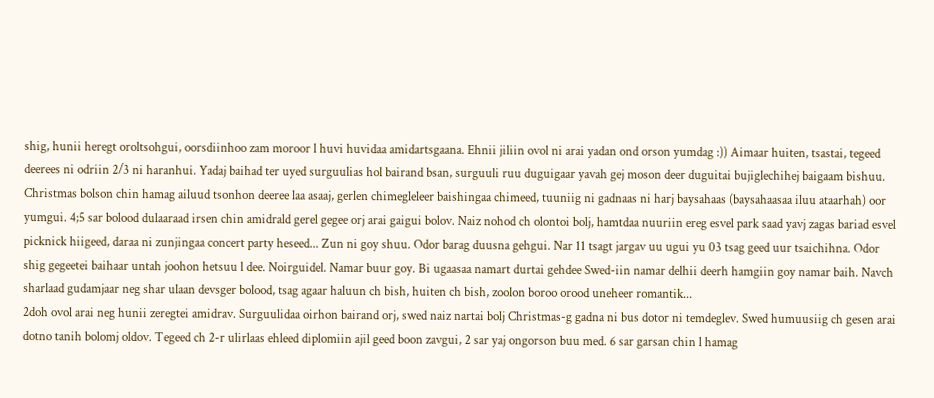shig, hunii heregt oroltsohgui, oorsdiinhoo zam moroor l huvi huvidaa amidartsgaana. Ehnii jiliin ovol ni arai yadan ond orson yumdag :)) Aimaar huiten, tsastai, tegeed deerees ni odriin 2/3 ni haranhui. Yadaj baihad ter uyed surguulias hol bairand bsan, surguuli ruu duguigaar yavah gej moson deer duguitai bujiglechihej baigaam bishuu. Christmas bolson chin hamag ailuud tsonhon deeree laa asaaj, gerlen chimegleleer baishingaa chimeed, tuuniig ni gadnaas ni harj baysahaas (baysahaasaa iluu ataarhah) oor yumgui. 4;5 sar bolood dulaaraad irsen chin amidrald gerel gegee orj arai gaigui bolov. Naiz nohod ch olontoi bolj, hamtdaa nuuriin ereg esvel park saad yavj zagas bariad esvel picknick hiigeed, daraa ni zunjingaa concert party heseed... Zun ni goy shuu. Odor barag duusna gehgui. Nar 11 tsagt jargav uu ugui yu 03 tsag geed uur tsaichihna. Odor shig gegeetei baihaar untah joohon hetsuu l dee. Noirguidel. Namar buur goy. Bi ugaasaa namart durtai gehdee Swed-iin namar delhii deerh hamgiin goy namar baih. Navch sharlaad gudamjaar neg shar ulaan devsger bolood, tsag agaar haluun ch bish, huiten ch bish, zoolon boroo orood uneheer romantik...
2doh ovol arai neg hunii zeregtei amidrav. Surguulidaa oirhon bairand orj, swed naiz nartai bolj Christmas-g gadna ni bus dotor ni temdeglev. Swed humuusiig ch gesen arai dotno tanih bolomj oldov. Tegeed ch 2-r ulirlaas ehleed diplomiin ajil geed boon zavgui, 2 sar yaj ongorson buu med. 6 sar garsan chin l hamag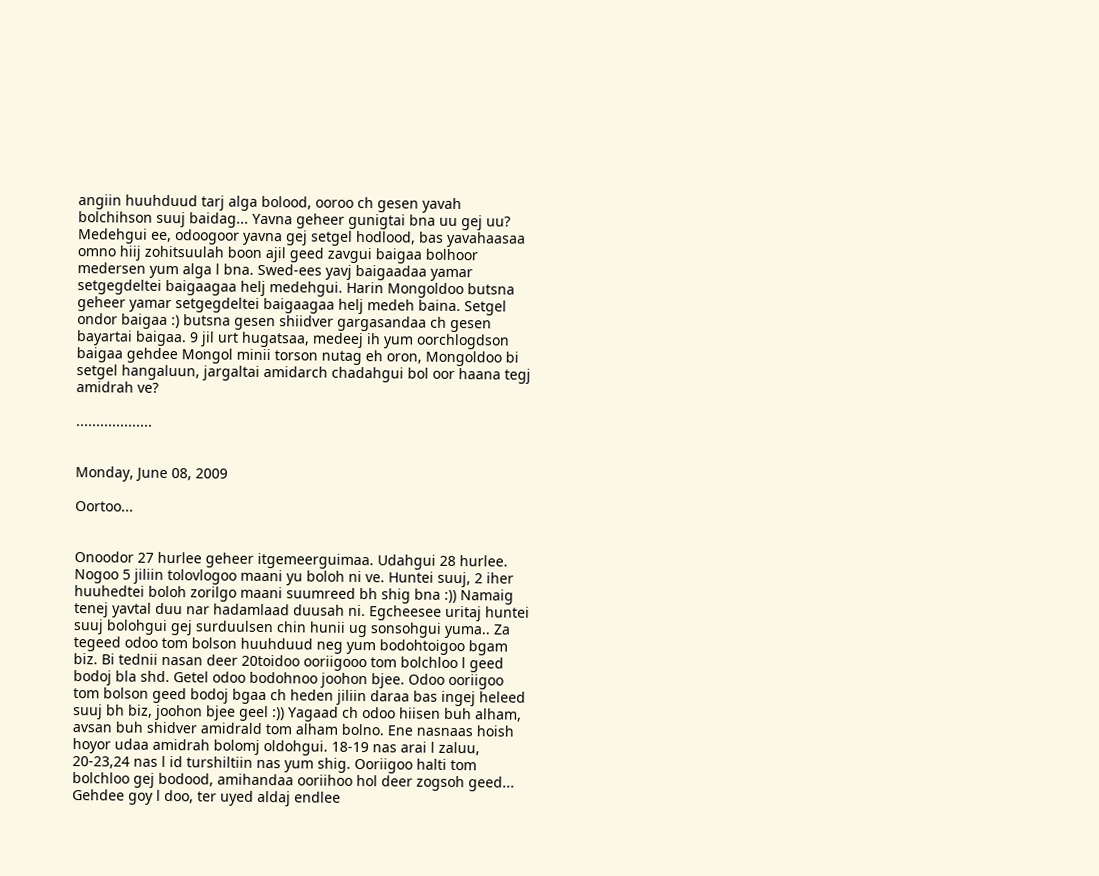angiin huuhduud tarj alga bolood, ooroo ch gesen yavah bolchihson suuj baidag... Yavna geheer gunigtai bna uu gej uu? Medehgui ee, odoogoor yavna gej setgel hodlood, bas yavahaasaa omno hiij zohitsuulah boon ajil geed zavgui baigaa bolhoor medersen yum alga l bna. Swed-ees yavj baigaadaa yamar setgegdeltei baigaagaa helj medehgui. Harin Mongoldoo butsna geheer yamar setgegdeltei baigaagaa helj medeh baina. Setgel ondor baigaa :) butsna gesen shiidver gargasandaa ch gesen bayartai baigaa. 9 jil urt hugatsaa, medeej ih yum oorchlogdson baigaa gehdee Mongol minii torson nutag eh oron, Mongoldoo bi setgel hangaluun, jargaltai amidarch chadahgui bol oor haana tegj amidrah ve?

...................


Monday, June 08, 2009

Oortoo...


Onoodor 27 hurlee geheer itgemeerguimaa. Udahgui 28 hurlee. Nogoo 5 jiliin tolovlogoo maani yu boloh ni ve. Huntei suuj, 2 iher huuhedtei boloh zorilgo maani suumreed bh shig bna :)) Namaig tenej yavtal duu nar hadamlaad duusah ni. Egcheesee uritaj huntei suuj bolohgui gej surduulsen chin hunii ug sonsohgui yuma.. Za tegeed odoo tom bolson huuhduud neg yum bodohtoigoo bgam biz. Bi tednii nasan deer 20toidoo ooriigooo tom bolchloo l geed bodoj bla shd. Getel odoo bodohnoo joohon bjee. Odoo ooriigoo tom bolson geed bodoj bgaa ch heden jiliin daraa bas ingej heleed suuj bh biz, joohon bjee geel :)) Yagaad ch odoo hiisen buh alham, avsan buh shidver amidrald tom alham bolno. Ene nasnaas hoish hoyor udaa amidrah bolomj oldohgui. 18-19 nas arai l zaluu, 20-23,24 nas l id turshiltiin nas yum shig. Ooriigoo halti tom bolchloo gej bodood, amihandaa ooriihoo hol deer zogsoh geed... Gehdee goy l doo, ter uyed aldaj endlee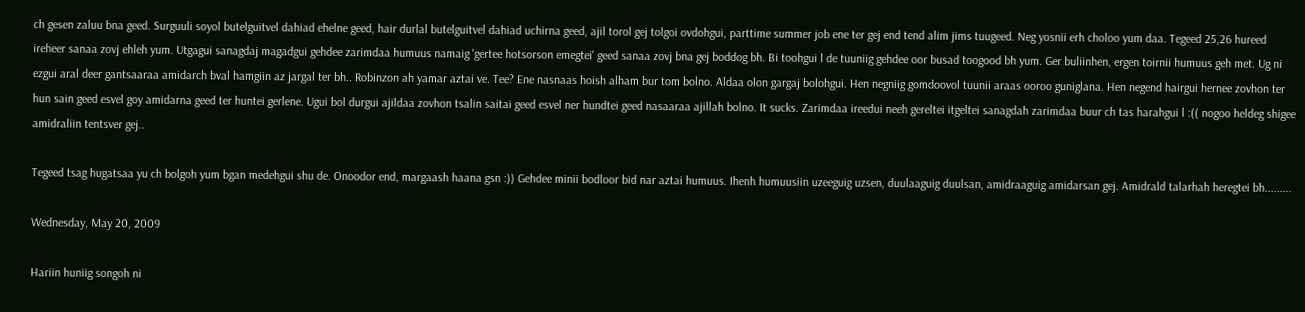ch gesen zaluu bna geed. Surguuli soyol butelguitvel dahiad ehelne geed, hair durlal butelguitvel dahiad uchirna geed, ajil torol gej tolgoi ovdohgui, parttime summer job ene ter gej end tend alim jims tuugeed. Neg yosnii erh choloo yum daa. Tegeed 25,26 hureed ireheer sanaa zovj ehleh yum. Utgagui sanagdaj magadgui gehdee zarimdaa humuus namaig 'gertee hotsorson emegtei' geed sanaa zovj bna gej boddog bh. Bi toohgui l de tuuniig gehdee oor busad toogood bh yum. Ger buliinhen, ergen toirnii humuus geh met. Ug ni ezgui aral deer gantsaaraa amidarch bval hamgiin az jargal ter bh.. Robinzon ah yamar aztai ve. Tee? Ene nasnaas hoish alham bur tom bolno. Aldaa olon gargaj bolohgui. Hen negniig gomdoovol tuunii araas ooroo guniglana. Hen negend hairgui hernee zovhon ter hun sain geed esvel goy amidarna geed ter huntei gerlene. Ugui bol durgui ajildaa zovhon tsalin saitai geed esvel ner hundtei geed nasaaraa ajillah bolno. It sucks. Zarimdaa ireedui neeh gereltei itgeltei sanagdah zarimdaa buur ch tas harahgui l :(( nogoo heldeg shigee amidraliin tentsver gej..

Tegeed tsag hugatsaa yu ch bolgoh yum bgan medehgui shu de. Onoodor end, margaash haana gsn :)) Gehdee minii bodloor bid nar aztai humuus. Ihenh humuusiin uzeeguig uzsen, duulaaguig duulsan, amidraaguig amidarsan gej. Amidrald talarhah heregtei bh.........

Wednesday, May 20, 2009

Hariin huniig songoh ni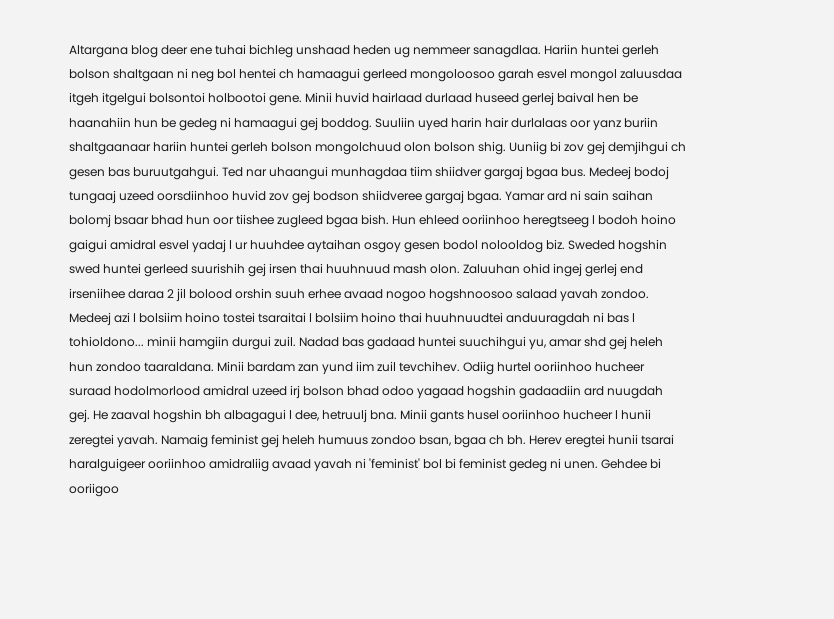Altargana blog deer ene tuhai bichleg unshaad heden ug nemmeer sanagdlaa. Hariin huntei gerleh bolson shaltgaan ni neg bol hentei ch hamaagui gerleed mongoloosoo garah esvel mongol zaluusdaa itgeh itgelgui bolsontoi holbootoi gene. Minii huvid hairlaad durlaad huseed gerlej baival hen be haanahiin hun be gedeg ni hamaagui gej boddog. Suuliin uyed harin hair durlalaas oor yanz buriin shaltgaanaar hariin huntei gerleh bolson mongolchuud olon bolson shig. Uuniig bi zov gej demjihgui ch gesen bas buruutgahgui. Ted nar uhaangui munhagdaa tiim shiidver gargaj bgaa bus. Medeej bodoj tungaaj uzeed oorsdiinhoo huvid zov gej bodson shiidveree gargaj bgaa. Yamar ard ni sain saihan bolomj bsaar bhad hun oor tiishee zugleed bgaa bish. Hun ehleed ooriinhoo heregtseeg l bodoh hoino gaigui amidral esvel yadaj l ur huuhdee aytaihan osgoy gesen bodol nolooldog biz. Sweded hogshin swed huntei gerleed suurishih gej irsen thai huuhnuud mash olon. Zaluuhan ohid ingej gerlej end irseniihee daraa 2 jil bolood orshin suuh erhee avaad nogoo hogshnoosoo salaad yavah zondoo. Medeej azi l bolsiim hoino tostei tsaraitai l bolsiim hoino thai huuhnuudtei anduuragdah ni bas l tohioldono... minii hamgiin durgui zuil. Nadad bas gadaad huntei suuchihgui yu, amar shd gej heleh hun zondoo taaraldana. Minii bardam zan yund iim zuil tevchihev. Odiig hurtel ooriinhoo hucheer suraad hodolmorlood amidral uzeed irj bolson bhad odoo yagaad hogshin gadaadiin ard nuugdah gej. He zaaval hogshin bh albagagui l dee, hetruulj bna. Minii gants husel ooriinhoo hucheer l hunii zeregtei yavah. Namaig feminist gej heleh humuus zondoo bsan, bgaa ch bh. Herev eregtei hunii tsarai haralguigeer ooriinhoo amidraliig avaad yavah ni 'feminist' bol bi feminist gedeg ni unen. Gehdee bi ooriigoo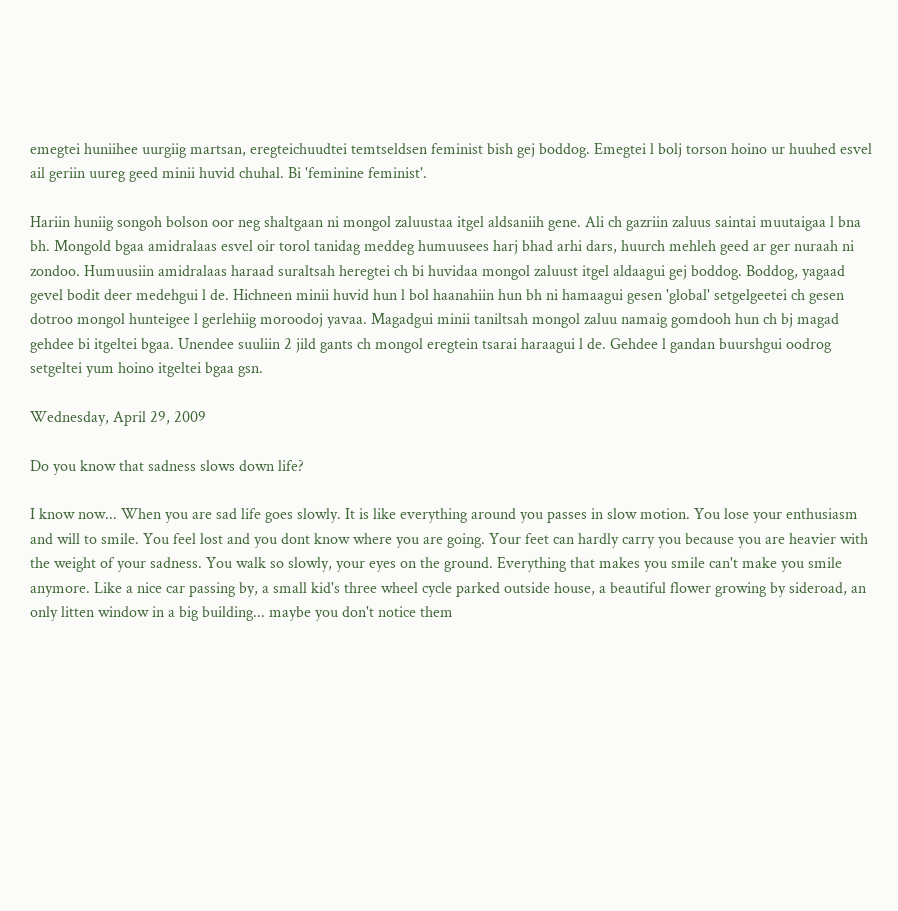emegtei huniihee uurgiig martsan, eregteichuudtei temtseldsen feminist bish gej boddog. Emegtei l bolj torson hoino ur huuhed esvel ail geriin uureg geed minii huvid chuhal. Bi 'feminine feminist'.

Hariin huniig songoh bolson oor neg shaltgaan ni mongol zaluustaa itgel aldsaniih gene. Ali ch gazriin zaluus saintai muutaigaa l bna bh. Mongold bgaa amidralaas esvel oir torol tanidag meddeg humuusees harj bhad arhi dars, huurch mehleh geed ar ger nuraah ni zondoo. Humuusiin amidralaas haraad suraltsah heregtei ch bi huvidaa mongol zaluust itgel aldaagui gej boddog. Boddog, yagaad gevel bodit deer medehgui l de. Hichneen minii huvid hun l bol haanahiin hun bh ni hamaagui gesen 'global' setgelgeetei ch gesen dotroo mongol hunteigee l gerlehiig moroodoj yavaa. Magadgui minii taniltsah mongol zaluu namaig gomdooh hun ch bj magad gehdee bi itgeltei bgaa. Unendee suuliin 2 jild gants ch mongol eregtein tsarai haraagui l de. Gehdee l gandan buurshgui oodrog setgeltei yum hoino itgeltei bgaa gsn.

Wednesday, April 29, 2009

Do you know that sadness slows down life?

I know now... When you are sad life goes slowly. It is like everything around you passes in slow motion. You lose your enthusiasm and will to smile. You feel lost and you dont know where you are going. Your feet can hardly carry you because you are heavier with the weight of your sadness. You walk so slowly, your eyes on the ground. Everything that makes you smile can't make you smile anymore. Like a nice car passing by, a small kid's three wheel cycle parked outside house, a beautiful flower growing by sideroad, an only litten window in a big building... maybe you don't notice them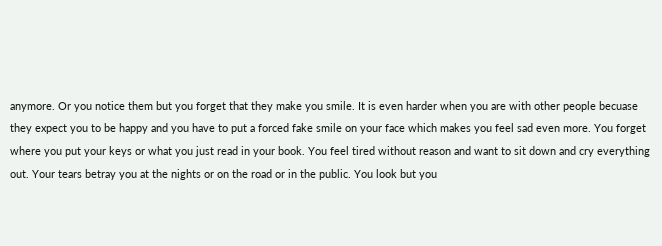anymore. Or you notice them but you forget that they make you smile. It is even harder when you are with other people becuase they expect you to be happy and you have to put a forced fake smile on your face which makes you feel sad even more. You forget where you put your keys or what you just read in your book. You feel tired without reason and want to sit down and cry everything out. Your tears betray you at the nights or on the road or in the public. You look but you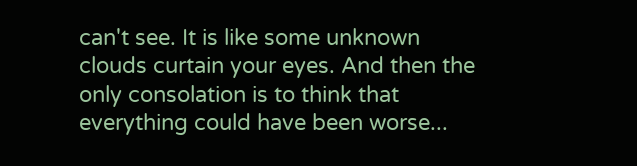can't see. It is like some unknown clouds curtain your eyes. And then the only consolation is to think that everything could have been worse...